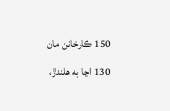150 ڪارخانن مان 130 اڃا به هلندڙ،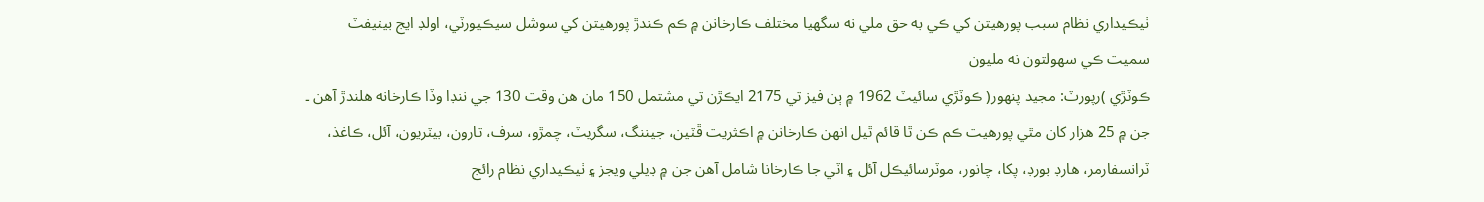ٺيڪيداري نظام سبب پورهيتن کي ڪي به حق ملي نه سگهيا مختلف ڪارخانن ۾ ڪم ڪندڙ پورهيتن کي سوشل سيڪيورٽي، اولڊ ايج بينيفٽ سميت ڪي سهولتون نه مليون
ڪوٽڙي )رپورٽ: مجيد پنهور( ڪوٽڙي سائيٽ 1962 ۾ ٻن فيز تي 2175 ايڪڙن تي مشتمل 150 مان ھن وقت 130 جي ننڊا وڏا ڪارخانه هلندڙ آهن ۔ جن ۾ 25 ھزار کان مٿي پورھيت ڪم ڪن ٿا قائم ٿيل انھن ڪارخانن ۾ اڪثريت ڦٽين، جيننگ، سگريٽ، چمڙو، سرف، تارون، بيٽريون، آئل، ڪاغذ، ٽرانسفارمر، هارڊ بورڊ، پکا، چانور، موٽرسائيڪل آئل ۽ اٽي جا ڪارخانا شامل آھن جن ۾ ڊيلي ويجز ۽ ٺيڪيداري نظام رائج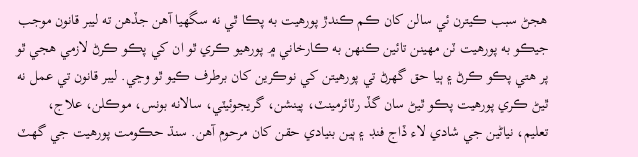ھجڻ سبب ڪيترن ئي سالن کان ڪم ڪندڙ پورھيت به پڪا ٿي نه سگھيا آھن جڏھن ته ليبر قانون موجب جيڪو به پورھيت ٽن مھينن تائين ڪنھن به ڪارخاني ۾ پورھيو ڪري ٿو ان کي پڪو ڪرڻ لازمي ھجي ٿو پر ھتي پڪو ڪرڻ ۽ ٻيا حق گھرڻ تي پورھيتن کي نوڪرين کان برطرف ڪيو ٿو وڃي. ليبر قانون تي عمل نه ٿيڻ ڪري پورھيت پڪو ٿيڻ سان گڏ رٽائرمينٽ، پينشن، گريجوئيٽي، سالانه بونس، موڪلن، علاج، تعليم، نياڻين جي شادي لاء ڏاج فنڊ ۽ ٻين بنيادي حقن کان مرحوم آھن. سنڌ حڪومت پورھيت جي گهٽ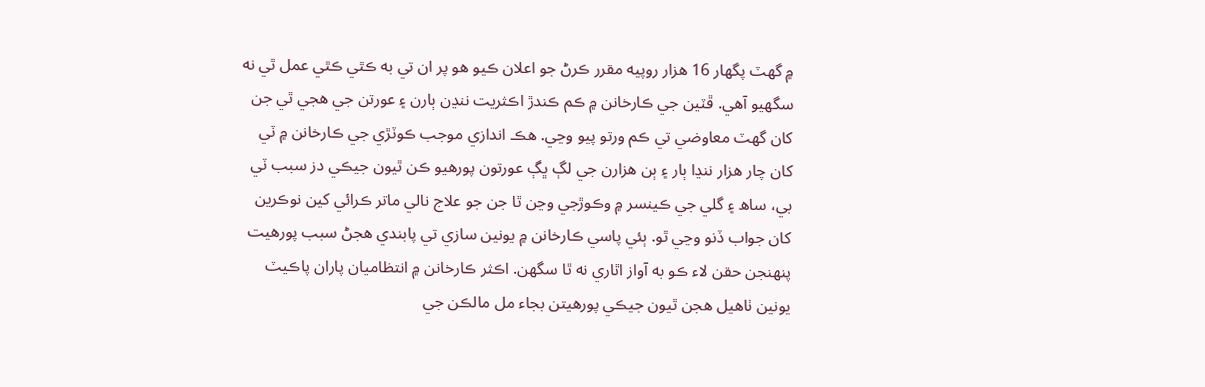۾ گهٽ پگھار 16 ھزار روپيه مقرر ڪرڻ جو اعلان ڪيو ھو پر ان تي به ڪٿي ڪٿي عمل ٿي نه سگھيو آھي. ڦٽين جي ڪارخانن ۾ ڪم ڪندڙ اڪثريت ننڍن ٻارن ۽ عورتن جي ھجي ٿي جن کان گھٽ معاوضي تي ڪم ورتو پيو وڃي. ھڪ اندازي موجب ڪوٽڙي جي ڪارخانن ۾ ٽي کان چار هزار ننڍا ٻار ۽ ٻن ھزارن جي لڳ ڀڳ عورتون پورھيو ڪن ٿيون جيڪي دز سبب ٽي بي، ساھ ۽ گلي جي ڪينسر ۾ وڪوڙجي وڃن ٿا جن جو علاج نالي ماتر ڪرائي کين نوڪرين کان جواب ڏنو وڃي ٿو. ٻئي پاسي ڪارخانن ۾ يونين سازي تي پابندي ھجڻ سبب پورھيت پنھنجن حقن لاء ڪو به آواز اٿاري نه ٿا سگھن. اڪثر ڪارخانن ۾ انتظاميان پاران پاڪيٽ يونين ٺاھيل ھجن ٿيون جيڪي پورھيتن بجاء مل مالڪن جي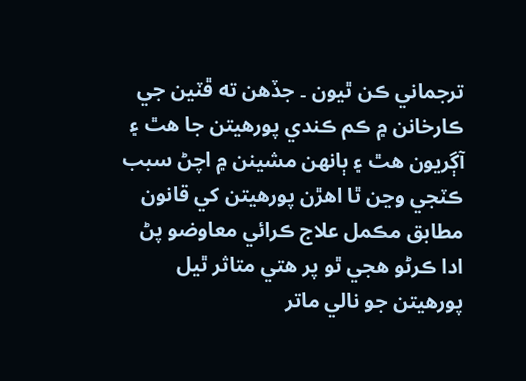ترجماني ڪن ٿيون ۔ جڏهن ته ڦٽين جي ڪارخانن ۾ ڪم ڪندي پورھيتن جا ھٿ ۽ آڳريون ھٿ ۽ ٻانھن مشينن ۾ اچڻ سبب ڪٽجي وڃن ٿا اهڙن پورھيتن کي قانون مطابق مڪمل علاج ڪرائي معاوضو پڻ ادا ڪرڻو ھجي ٿو پر ھتي متاثر ٿيل پورھيتن جو نالي ماتر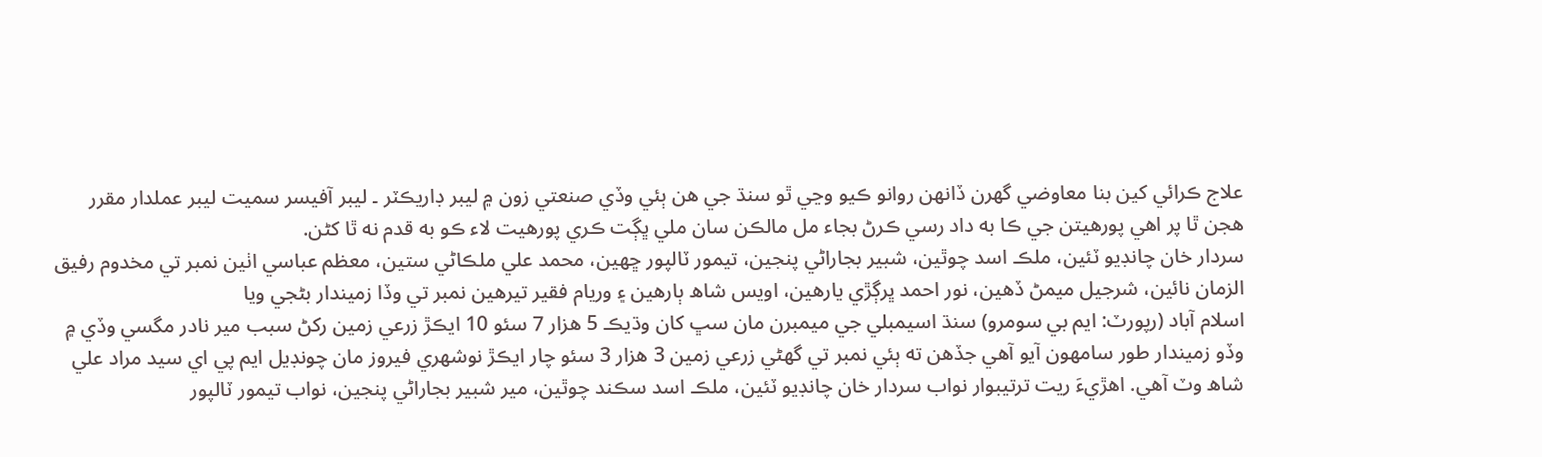علاج ڪرائي کين بنا معاوضي گھرن ڏانھن روانو ڪيو وڃي ٿو سنڌ جي ھن ٻئي وڏي صنعتي زون ۾ ليبر ڊاريڪٽر ۔ ليبر آفيسر سميت ليبر عملدار مقرر ھجن ٿا پر اھي پورھيتن جي ڪا به داد رسي ڪرڻ بجاء مل مالڪن سان ملي ڀڳت ڪري پورهيت لاء ڪو به قدم نه ٿا کڻن.
سردار خان چانڊيو ٽئين، ملڪ اسد چوٿين، شبير بجاراڻي پنجين، تيمور ٽالپور ڇهين، محمد علي ملڪاڻي ستين، معظم عباسي اٺين نمبر تي مخدوم رفيق الزمان نائين، شرجيل ميمڻ ڏهين، نور احمد ڀرڳڙي يارهين، اويس شاھ ٻارهين ۽ وريام فقير تيرهين نمبر تي وڏا زميندار بڻجي ويا
اسلام آباد (رپورٽ: ايم بي سومرو) سنڌ اسيمبلي جي ميمبرن مان سڀ کان وڌيڪ 5 هزار 7 سئو 10 ايڪڙ زرعي زمين رکڻ سبب مير نادر مگسي وڏي ۾ وڏو زميندار طور سامهون آيو آهي جڏهن ته ٻئي نمبر تي گهڻي زرعي زمين 3 هزار 3 سئو چار ايڪڙ نوشهري فيروز مان چونڊيل ايم پي اي سيد مراد علي شاھ وٽ آهي. اهڙيءَ ريت ترتيبوار نواب سردار خان چانڊيو ٽئين، ملڪ اسد سڪند چوٿين، مير شبير بجاراڻي پنجين، نواب تيمور ٽالپور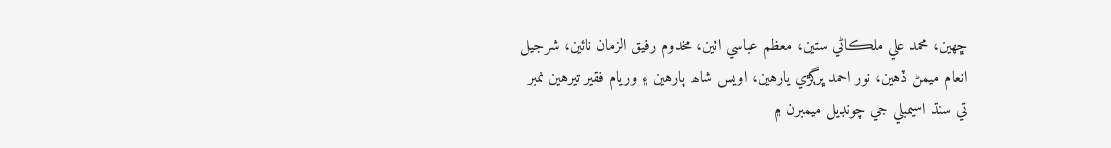ڇهين، محمد علي ملڪاڻي ستين، معظم عباسي اٺين، مخدوم رفيق الزمان نائين، شرجيل انعام ميمڻ ڏهين، نور احمد ڀرڳڙي يارهين، اويس شاھ ٻارهين ۽ وريام فقير تيرهين نمبر تي سنڌ اسيمبلي جي چونڊيل ميمبرن ۾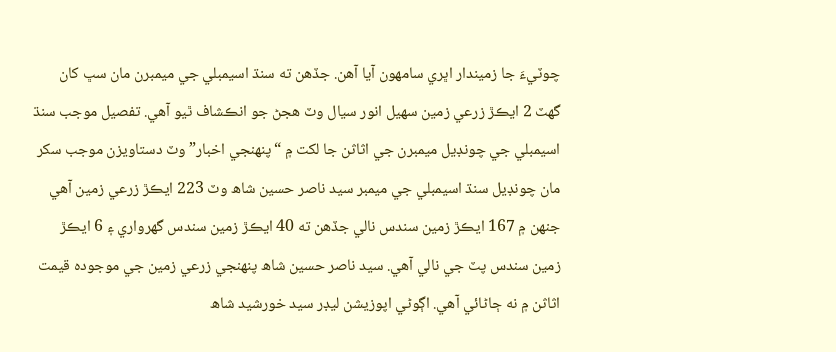چوٽيءَ جا زميندار اڀري سامهون آيا آهن. جڏهن ته سنڌ اسيمبلي جي ميمبرن مان سڀ کان گھٽ 2 ايڪڙ زرعي زمين سهيل انور سيال وٽ هجڻ جو انڪشاف ٿيو آهي. تفصيل موجب سنڌ اسيمبلي جي چونڊيل ميمبرن جي اثاثن جا لکت ۾ “پنهنجي اخبار” وٽ دستاويزن موجب سکر مان چونڊيل سنڌ اسيمبلي جي ميمبر سيد ناصر حسين شاھ وٽ 223 ايڪڙ زرعي زمين آهي جنهن ۾ 167 ايڪڙ زمين سندس نالي جڏهن ته 40 ايڪڙ زمين سندس گھرواري ۽ 6 ايڪڙ زمين سندس پٽ جي نالي آهي. سيد ناصر حسين شاھ پنهنجي زرعي زمين جي موجوده قيمت اثاثن ۾ نه ڄاڻائي آهي. اڳوڻي اپوزيشن ليڊر سيد خورشيد شاھ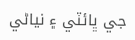جي ڀائٽي ۽ نياڻي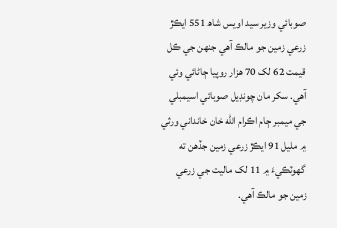صوبائي وزير سيد اويس شاھ 551 ايڪڙ زرعي زمين جو مالڪ آهي جنهن جي ڪل قيمت 62 لک 70 هزار روپيا ڄاڻائي وئي آهي. سکر مان چونڊيل صوبائي اسيمبلي جي ميمبر ڄام اڪرام الله خان خانداني ورثي ۾ مليل 91 ايڪڙ زرعي زمين جڏهن ته گھوٽڪيءَ ۾ 11 لک ماليت جي زرعي زمين جو مالڪ آهي.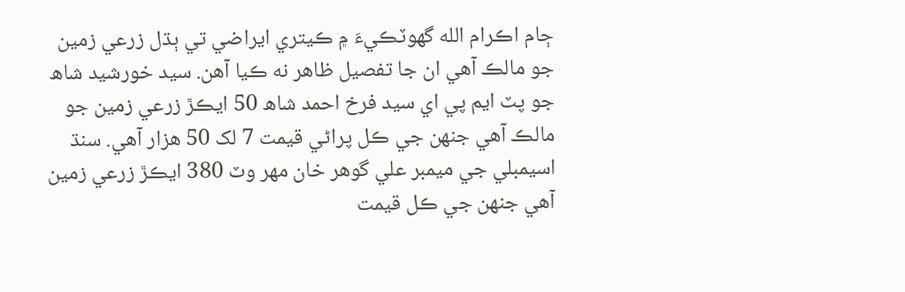ڄام اڪرام الله گھوٽڪيءَ ۾ ڪيتري ايراضي تي ٻڌل زرعي زمين جو مالڪ آهي ان جا تفصيل ظاهر نه ڪيا آهن. سيد خورشيد شاھ جو پٽ ايم پي اي سيد فرخ احمد شاھ 50 ايڪڙ زرعي زمين جو مالڪ آهي جنهن جي ڪل پراڻي قيمت 7 لک 50 هزار آهي. سنڌ اسيمبلي جي ميمبر علي گوهر خان مهر وٽ 380 ايڪڙ زرعي زمين آهي جنهن جي ڪل قيمت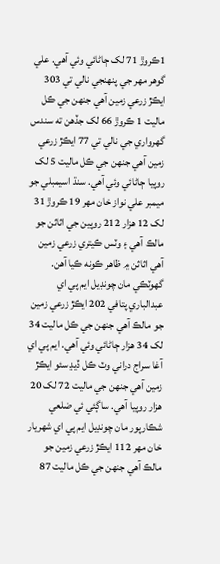1ڪروڙ 71 لک ڄاڻائي وئي آهي. علي گوھر مهر جي پنهنجي نالي تي 303 ايڪڙ زرعي زمين آهي جنهن جي ڪل ماليت 1 ڪروڙ 66 لک جڏهن ته سندس گھرواري جي نالي تي 77 ايڪڙ زرعي زمين آهي جنهن جي ڪل ماليت 5 لک روپيا ڄاڻائي وئي آهي. سنڌ اسيمبلي جو ميمبر علي نواز خان مهر 19 ڪروڙ 31 لک 12 هزار 212 روپين جي اثاثن جو مالڪ آهي ۽ وٽس ڪيتري زرعي زمين آهي اثاثن ۾ ظاهر ڪونه ڪيا آهن. گھوٽڪي مان چونڊيل ايم پي اي عبدالباري پتافي 202 ايڪڙ زرعي زمين جو مالڪ آهي جنهن جي ڪل ماليت 34 لک 34 هزار ڄاڻائي وئي آهي. ايم پي اي آغا سراج دراني وٽ ڪل ڏيڍ سئو ايڪڙ زمين آهي جنهن جي ماليت 72 لک 20 هزار روپيا آهي. ساڳئي ئي ضلعي شڪارپور مان چونڊيل ايم پي اي شهريار خان مهر 112 ايڪڙ زرعي زمين جو مالڪ آهي جنهن جي ڪل ماليت 87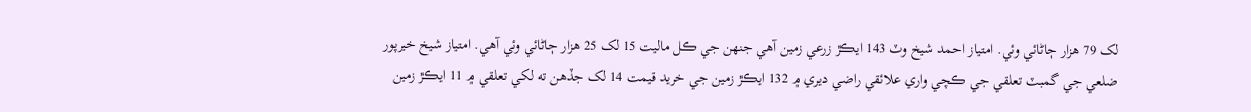لک 79 هزار ڄاڻائي وئي. امتياز احمد شيخ وٽ 143 ايڪڙ زرعي زمين آهي جنهن جي ڪل ماليت 15 لک 25 هزار ڄاڻائي وئي آهي. امتياز شيخ خيرپور ضلعي جي گمبٽ تعلقي جي ڪچي واري علائقي راضي ديري ۾ 132 ايڪڙ زمين جي خريد قيمت 14 لک جڏهن ته لکي تعلقي ۾ 11 ايڪڙ زمين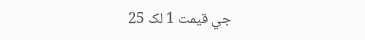جي قيمت 1 لک 25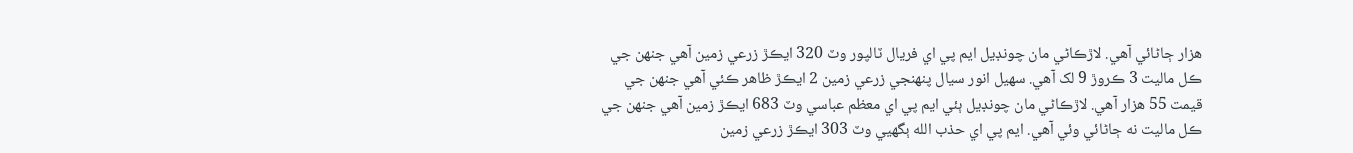هزار ڄاڻائي آهي. لاڙڪاڻي مان چونڊيل ايم پي اي فريال ٽالپور وٽ 320 ايڪڙ زرعي زمين آهي جنهن جي ڪل ماليت 3 ڪروڙ 9 لک آهي. سهيل انور سيال پنهنجي زرعي زمين 2 ايڪڙ ظاهر ڪئي آهي جنهن جي قيمت 55 هزار آهي. لاڙڪاڻي مان چونڊيل ٻئي ايم پي اي معظم عباسي وٽ 683 ايڪڙ زمين آهي جنهن جي ڪل ماليت نه ڄاڻائي وئي آهي. ايم پي اي حذب الله ٻگھيي وٽ 303 ايڪڙ زرعي زمين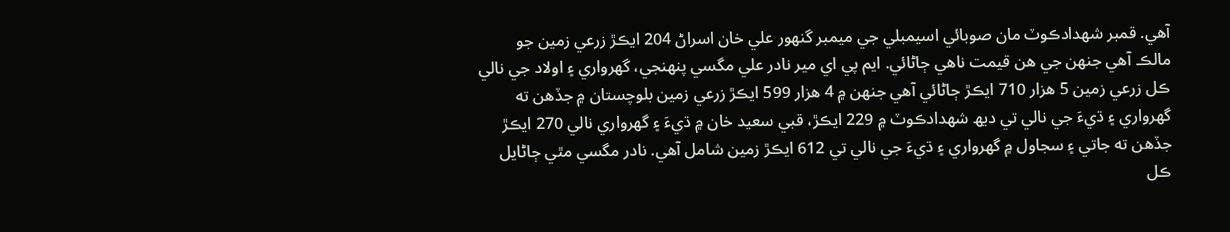آهي. قمبر شهدادڪوٽ مان صوبائي اسيمبلي جي ميمبر گنهور علي خان اسراڻ 204 ايڪڙ زرعي زمين جو مالڪ آهي جنهن جي هن قيمت ناهي ڄاڻائي. ايم پي اي مير نادر علي مگسي پنهنجي، گهرواري ۽ اولاد جي نالي ڪل زرعي زمين 5 هزار 710 ايڪڙ ڄاڻائي آهي جنهن ۾ 4 هزار 599 ايڪڙ زرعي زمين بلوچستان ۾ جڏهن ته گھرواري ۽ ڌيءَ جي نالي تي ديھ شهدادڪوٽ ۾ 229 ايڪڙ، قبي سعيد خان ۾ ڌيءَ ۽ گھرواري نالي 270 ايڪڙ جڏهن ته جاتي ۽ سجاول ۾ گھرواري ۽ ڌيءَ جي نالي تي 612 ايڪڙ زمين شامل آهي. نادر مگسي مٿي ڄاڻايل ڪل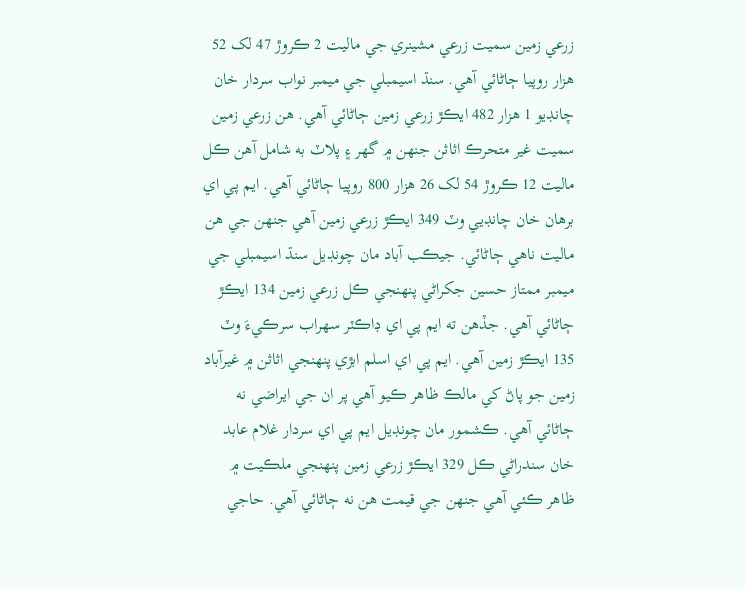زرعي زمين سميت زرعي مشينري جي ماليت 2 ڪروڙ 47 لک 52 هزار روپيا ڄاڻائي آهي. سنڌ اسيمبلي جي ميمبر نواب سردار خان چانڊيو 1 هزار 482 ايڪڙ زرعي زمين ڄاڻائي آهي. هن زرعي زمين سميت غير متحرڪ اثاثن جنهن ۾ گھر ۽ پلاٽ به شامل آهن ڪل ماليت 12 ڪروڙ 54 لک 26 هزار 800 روپيا ڄاڻائي آهي. ايم پي اي برهان خان چانڊيي وٽ 349 ايڪڙ زرعي زمين آهي جنهن جي هن ماليت ناهي ڄاڻائي. جيڪب آباد مان چونڊيل سنڌ اسيمبلي جي ميمبر ممتاز حسين جکراڻي پنهنجي ڪل زرعي زمين 134 ايڪڙ ڄاڻائي آهي. جڏهن ته ايم پي اي ڊاڪٽر سهراب سرڪيءَ وٽ 135 ايڪڙ زمين آهي. ايم پي اي اسلم ابڙي پنهنجي اثاثن ۾ غيرآباد زمين جو پاڻ کي مالڪ ظاهر ڪيو آهي پر ان جي ايراضي نه ڄاڻائي آهي. ڪشمور مان چونڊيل ايم پي اي سردار غلام عابد خان سندراڻي ڪل 329 ايڪڙ زرعي زمين پنهنجي ملڪيت ۾ ظاهر ڪئي آهي جنهن جي قيمت هن نه ڄاڻائي آهي. حاجي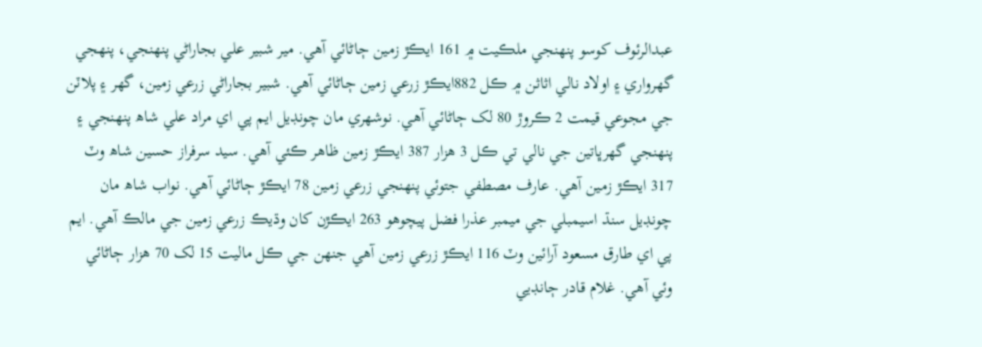عبدالرئوف کوسو پنهنجي ملڪيت ۾ 161 ايڪڙ زمين ڄاڻائي آهي. مير شبير علي بجاراڻي پنهنجي، پنهجي گھرواري ۽ اولاد نالي اثاثن ۾ ڪل 882ايڪڙ زرعي زمين ڄاڻائي آهي. شبير بجاراڻي زرعي زمين، گھر ۽ پلاٽن جي مجوعي قيمت 2 ڪروڙ 80 لک ڄاڻائي آهي. نوشهري مان چونڊيل ايم پي اي مراد علي شاھ پنهنجي ۽ پنهنجي گھرڀاتين جي نالي تي ڪل 3 هزار 387 ايڪڙ زمين ظاهر ڪئي آهي. سيد سرفراز حسين شاھ وٽ 317 ايڪڙ زمين آهي. عارف مصطفي جتوئي پنهنجي زرعي زمين 78 ايڪڙ ڄاڻائي آهي. نواب شاھ مان چونڊيل سنڌ اسيمبلي جي ميمبر عذرا فضل پيچوهو 263 ايڪڙن کان وڌيڪ زرعي زمين جي مالڪ آهي. ايم پي اي طارق مسعود آرائين وٽ 116 ايڪڙ زرعي زمين آهي جنهن جي ڪل ماليت 15 لک 70 هزار ڄاڻائي وئي آهي. غلام قادر ڄانڊيي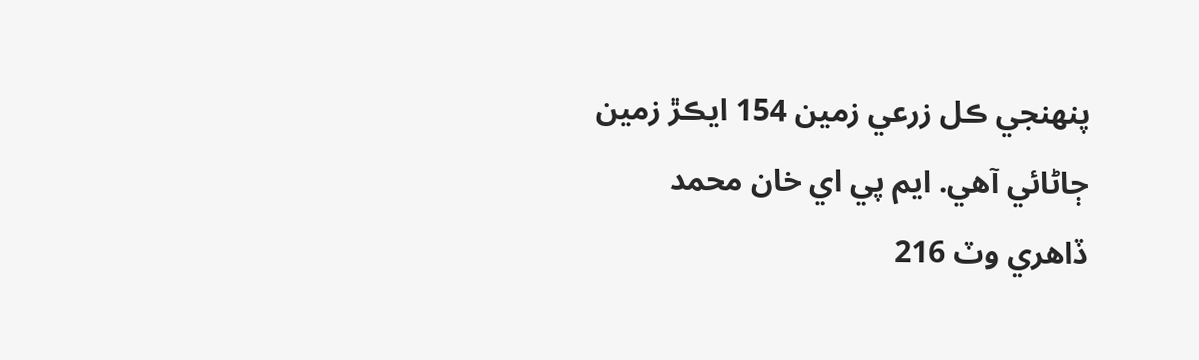پنهنجي ڪل زرعي زمين 154 ايڪڙ زمين ڄاڻائي آهي. ايم پي اي خان محمد ڏاهري وٽ 216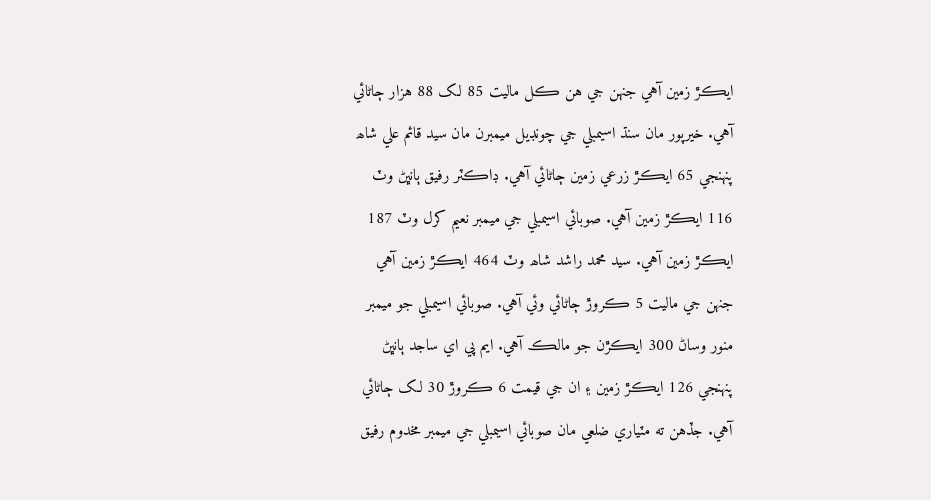ايڪڙ زمين آهي جنهن جي هن ڪل ماليت 85 لک 88 هزار ڄاڻائي آهي. خيرپور مان سنڌ اسيمبلي جي چونڊيل ميمبرن مان سيد قائم علي شاھ پنهنجي 65 ايڪڙ زرعي زمين ڄاڻائي آهي. ڊاڪٽر رفيق ٻانڀڻ وٽ 116 ايڪڙ زمين آهي. صوبائي اسيمبلي جي ميمبر نعيم کرل وٽ 187 ايڪڙ زمين آهي. سيد محمد راشد شاھ وٽ 464 ايڪڙ زمين آهي جنهن جي ماليت 5 ڪروڙ ڄاڻائي وئي آهي. صوبائي اسيمبلي جو ميمبر منور وساڻ 300 ايڪڙن جو مالڪ آهي. ايم پي اي ساجد ٻانڀڻ پنهنجي 126 ايڪڙ زمين ۽ ان جي قيمت 6 ڪروڙ 30 لک ڄاڻائي آهي. جڏهن ته مٽياري ضلعي مان صوبائي اسيمبلي جي ميمبر مخدوم رفيق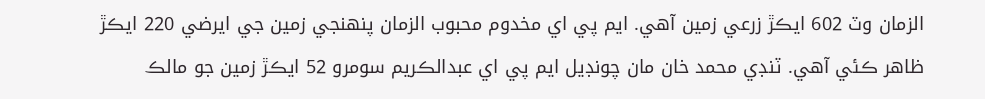الزمان وٽ 602 ايڪڙ زرعي زمين آهي. ايم پي اي مخدوم محبوب الزمان پنهنجي زمين جي ايرضي 220 ايڪڙ ظاهر ڪئي آهي. ٽنڊي محمد خان مان چونڊيل ايم پي اي عبدالڪريم سومرو 52 ايڪڙ زمين جو مالڪ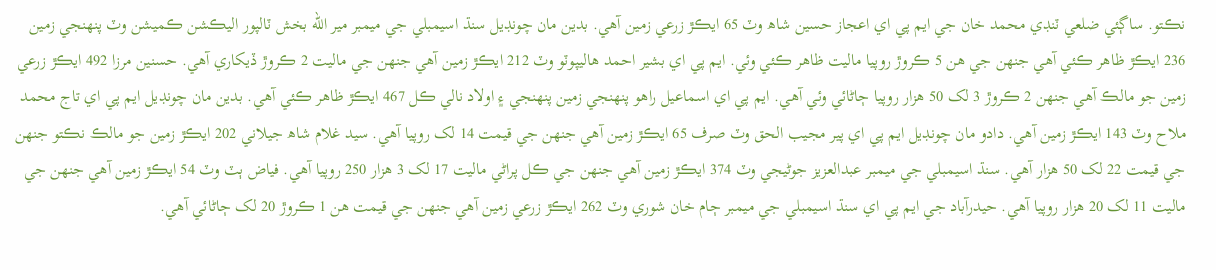نڪتو. ساڳئي ضلعي ٽنڊي محمد خان جي ايم پي اي اعجاز حسين شاھ وٽ 65 ايڪڙ زرعي زمين آهي. بدين مان چونڊيل سنڌ اسيمبلي جي ميمبر مير الله بخش ٽالپور اليڪشن ڪميشن وٽ پنهنجي زمين 236 ايڪڙ ظاهر ڪئي آهي جنهن جي هن 5 ڪروڙ روپيا ماليت ظاهر ڪئي وئي. ايم پي اي بشير احمد هاليپوٽو وٽ 212 ايڪڙ زمين آهي جنهن جي ماليت 2 ڪروڙ ڏيکاري آهي. حسنين مرزا 492 ايڪڙ زرعي زمين جو مالڪ آهي جنهن 2 ڪروڙ 3 لک 50 هزار روپيا ڄاڻائي وئي آهي. ايم پي اي اسماعيل راهو پنهنجي زمين پنهنجي ۽ اولاد نالي ڪل 467 ايڪڙ ظاهر ڪئي آهي. بدين مان چونڊيل ايم پي اي تاج محمد ملاح وٽ 143 ايڪڙ زمين آهي. دادو مان چونڊيل ايم پي اي پير مجيب الحق وٽ صرف 65 ايڪڙ زمين آهي جنهن جي قيمت 14 لک روپيا آهي. سيد غلام شاھ جيلاني 202 ايڪڙ زمين جو مالڪ نڪتو جنهن جي قيمت 22 لک 50 هزار آهي. سنڌ اسيمبلي جي ميمبر عبدالعزيز جوڻيجي وٽ 374 ايڪڙ زمين آهي جنهن جي ڪل پراڻي ماليت 17 لک 3 هزار 250 روپيا آهي. فياض ٻٽ وٽ 54 ايڪڙ زمين آهي جنهن جي ماليت 11 لک 20 هزار روپيا آهي. حيدرآباد جي ايم پي اي سنڌ اسيمبلي جي ميمبر ڄام خان شوري وٽ 262 ايڪڙ زرعي زمين آهي جنهن جي قيمت هن 1 ڪروڙ 20 لک ڄاڻائي آهي.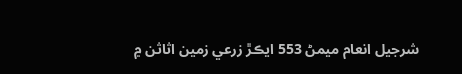شرجيل انعام ميمڻ 553 ايڪڙ زرعي زمين اثاثن ۾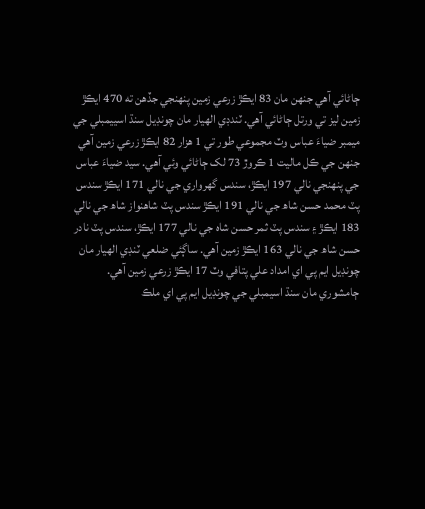ڄاڻائي آهي جنهن مان 83 ايڪڙ زرعي زمين پنهنجي جڏهن ته 470 ايڪڙ زمين ليز تي ورتل ڄاڻائي آهي. ٽندڊي الهيار مان چونڊيل سنڌ اسييمبلي جي ميمبر ضياءَ عباس وٽ مجموعي طور تي 1 هزار 82 ايڪڙ زرعي زمين آهي جنهن جي ڪل ماليت 1 ڪروڙ 73 لک ڄاڻائي وئي آهي. سيد ضياءَ عباس جي پنهنجي نالي 197 ايڪڙ، سندس گھرواري جي نالي 171 ايڪڙ سندس پٽ محمد حسن شاھ جي نالي 191 ايڪڙ سندس پٽ شاهنواز شاھ جي نالي 183 ايڪڙ ۽ سندس پٽ ثمر حسن شاه جي نالي 177 ايڪڙ، سندس پٽ نادر حسن شاھ جي نالي 163 ايڪڙ زمين آهي. ساڳئي ضلعي ٽنڊي الهيار مان چونڊيل ايم پي اي امداد علي پتافي وٽ 17 ايڪڙ زرعي زمين آهي. ڄامشوري مان سنڌ اسيمبلي جي چونڊيل ايم پي اي ملڪ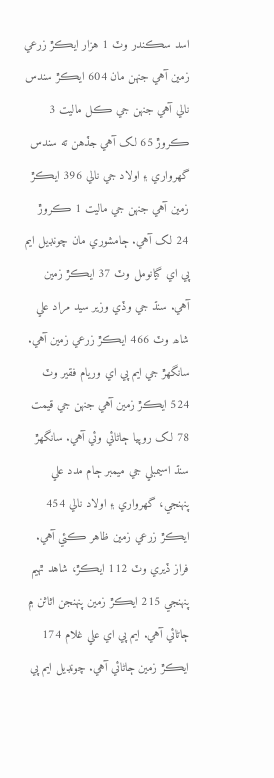اسد سڪندر وٽ 1 هزار ايڪڙ زرعي زمين آهي جنهن مان 604 ايڪڙ سندس نالي آهي جنهن جي ڪل ماليت 3 ڪروڙ 65 لک آهي جڏهن ته سندس گھرواري ۽ اولاد جي نالي 396 ايڪڙ زمين آهي جنهن جي ماليت 1 ڪروڙ 24 لک آهي. ڄامشوري مان چونڊيل ايم پي اي گيانومل وٽ 37 ايڪڙ زمين آهي. سنڌ جي وڏي وزير سيد مراد علي شاھ وٽ 466 ايڪڙ زرعي زمين آهي. سانگھڙ جي ايم پي اي وريام فقير وٽ 524 ايڪڙ زمين آهي جنهن جي قيمت 78 لک روپيا ڄاڻائي وئي آهي. سانگھڙ سنڌ اسيمبلي جي ميمبر ڄام مدد علي پنهنجي، گھرواري ۽ اولاد نالي 454 ايڪڙ زرعي زمين ظاهر ڪئي آهي. فراز ڏيري وٽ 112 ايڪڙ، شاهد ٿهيم پنهنجي 215 ايڪڙ زمين پنهنجن اثاثن ۾ ڄاڻائي آهي. ايم پي اي علي غلام 174 ايڪڙ زمين ڄاڻائي آهي. چونڊيل ايم پي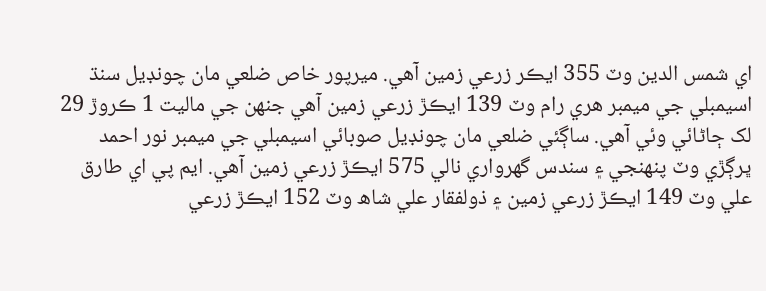اي شمس الدين وٽ 355 ايڪر زرعي زمين آهي. ميرپور خاص ضلعي مان چونڊيل سنڌ اسيمبلي جي ميمبر هري رام وٽ 139 ايڪڙ زرعي زمين آهي جنهن جي ماليت 1 ڪروڙ 29 لک ڄاڻائي وئي آهي. ساڳئي ضلعي مان چونڊيل صوبائي اسيمبلي جي ميمبر نور احمد ڀرڳڙي وٽ پنهنجي ۽ سندس گھرواري نالي 575 ايڪڙ زرعي زمين آهي. ايم پي اي طارق علي وٽ 149 ايڪڙ زرعي زمين ۽ ذولفقار علي شاھ وٽ 152 ايڪڙ زرعي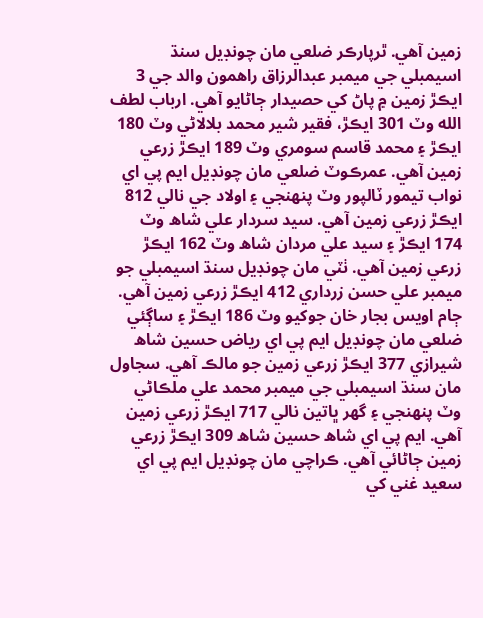زمين آهي. ٿرپارڪر ضلعي مان چونڊيل سنڌ اسيمبلي جي ميمبر عبدالرزاق راهمون والد جي 3 ايڪڙ زمين ۾ پاڻ کي حصيدار ڄاڻايو آهي. ارباب لطف الله وٽ 301 ايڪڙ، فقير شير محمد بلالاڻي وٽ 180 ايڪڙ ۽ محمد قاسم سومري وٽ 189 ايڪڙ زرعي زمين آهي. عمرڪوٽ ضلعي مان چونڊيل ايم پي اي نواب تيمور ٽالپور وٽ پنهنجي ۽ اولاد جي نالي 812 ايڪڙ زرعي زمين آهي. سيد سردار علي شاھ وٽ 174 ايڪڙ ۽ سيد علي مردان شاھ وٽ 162 ايڪڙ زرعي زمين آهي. ٺٽي مان چونڊيل سنڌ اسيمبلي جو ميمبر علي حسن زرداري 412 ايڪڙ زرعي زمين آهي. ڄام اويس بجار خان جوکيو وٽ 186 ايڪڙ ۽ ساڳئي ضلعي مان چونڊيل ايم پي اي رياض حسين شاھ شيرازي 377 ايڪڙ زرعي زمين جو مالڪ آهي. سجاول مان سنڌ اسيمبلي جي ميمبر محمد علي ملڪاڻي وٽ پنهنجي ۽ گھر ڀاتين نالي 717 ايڪڙ زرعي زمين آهي. ايم پي اي شاھ حسين شاھ 309 ايڪڙ زرعي زمين ڄاڻائي آهي. ڪراچي مان چونڊيل ايم پي اي سعيد غني کي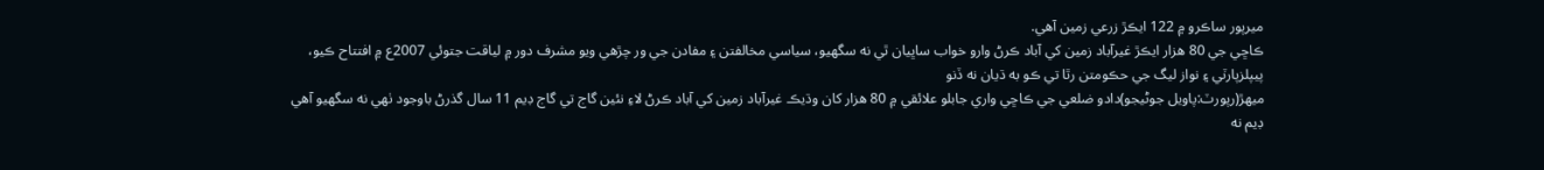ميرپور ساڪرو ۾ 122 ايڪڙ زرعي زمين آهي.
ڪاڇي جي 80 هزار ايڪڙ غيرآباد زمين کي آباد ڪرڻ وارو خواب ساڀيان ٿي نه سگهيو، سياسي مخالفتن ۽ مفادن جي ور چڙهي ويو مشرف دور ۾ لياقت جتوئي 2007ع ۾ افتتاح ڪيو، پيپلزپارٽي ۽ نواز ليگ جي حڪومتن رٿا تي ڪو به ڌيان نه ڏنو
ميهڙ(رپورٽ:پاويل جوڻيجو)دادو ضلعي جي ڪاڇي واري جابلو علائقي ۾ 80 هزار کان وڌيڪ غيرآباد زمين کي آباد ڪرڻ لاءِ نئين گاج تي گاج ڊيم 11 سال گذرڻ باوجود ٺهي نه سگهيو آهي ڊيم نه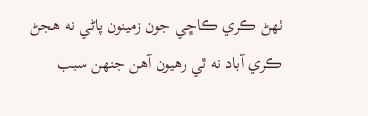ٺهڻ ڪري ڪاڇي جون زمينون پاڻي نه هجڻ ڪري آباد نه ٿي رهيون آهن جنهن سبب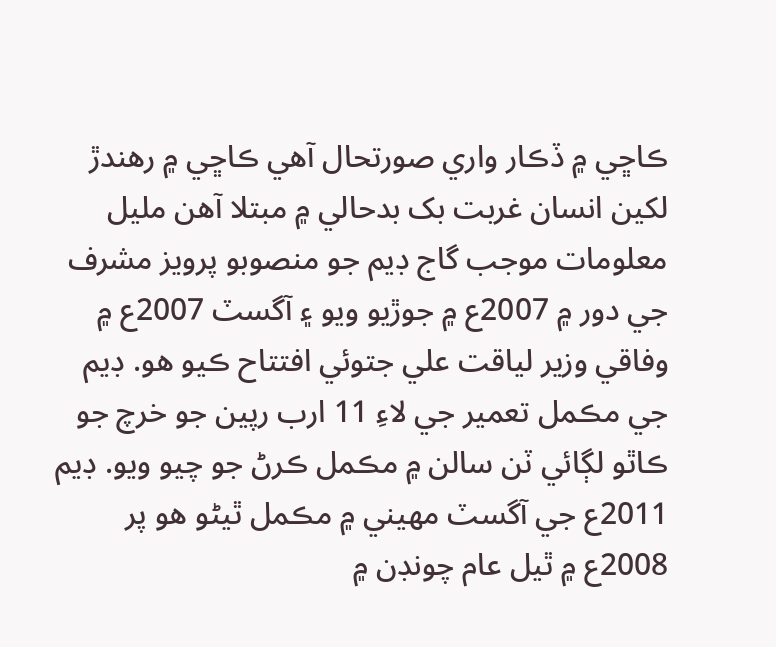ڪاڇي ۾ ڏڪار واري صورتحال آهي ڪاڇي ۾ رهندڙ لکين انسان غربت بک بدحالي ۾ مبتلا آهن مليل معلومات موجب گاج ڊيم جو منصوبو پرويز مشرف جي دور ۾ 2007ع ۾ جوڙيو ويو ۽ آگسٽ 2007ع ۾ وفاقي وزير لياقت علي جتوئي افتتاح ڪيو هو. ڊيم جي مڪمل تعمير جي لاءِ 11 ارب رپين جو خرچ جو ڪاٿو لڳائي ٽن سالن ۾ مڪمل ڪرڻ جو چيو ويو. ڊيم 2011ع جي آگسٽ مهيني ۾ مڪمل ٿيڻو هو پر 2008ع ۾ ٿيل عام چونڊن ۾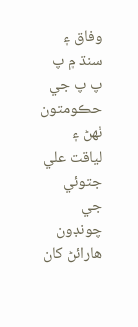وفاق ۽ سنڌ ۾ پ پ پ جي حڪومتون ٺهڻ ۽ لياقت علي جتوئي جي چونڊون هارائڻ کان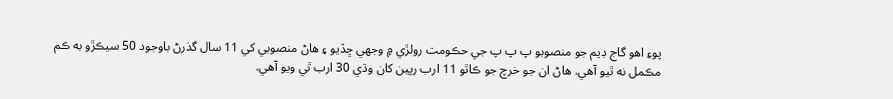پوءِ اهو گاج ڊيم جو منصوبو پ پ پ جي حڪومت رولڙي ۾ وجهي ڇڏيو ۽ هاڻ منصوبي کي 11 سال گذرڻ باوجود 50 سيڪڙو به ڪم مڪمل نه ٿيو آهي. هاڻ ان جو خرچ جو ڪاٿو 11 ارب رپين کان وڌي 30 ارب ٿي ويو آهي.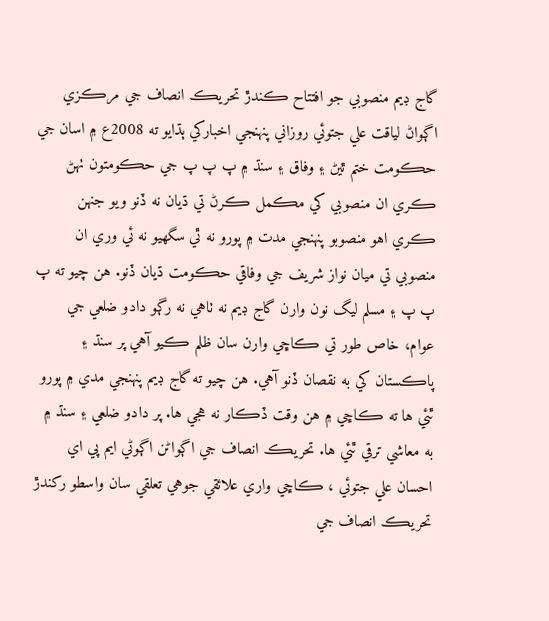گاج ڊيم منصوبي جو افتتاح ڪندڙ تحريڪ انصاف جي مرڪزي اڳواڻ لياقت علي جتوئي روزاني پنهنجي اخبارکي ٻڌايو ته 2008ع ۾ اسان جي حڪومت ختم ٿيڻ ۽ وفاق ۽ سنڌ ۾ پ پ پ جي حڪومتون ٺهڻ ڪري ان منصوبي کي مڪمل ڪرڻ تي ڌيان نه ڏنو ويو جنهن ڪري اهو منصوبو پنهنجي مدت ۾ پورو نه ٿي سگهيو نه ئي وري ان منصوبي تي ميان نواز شريف جي وفاقي حڪومت ڌيان ڏنو. هن چيو ته پ پ پ ۽ مسلم ليگ نون وارن گاج ڊيم نه ٺاهي نه رڳو دادو ضلعي جي عوام، خاص طور تي ڪاڇي وارن سان ظلم ڪيو آهي پر سنڌ ۽ پاڪستان کي به نقصان ڏنو آهي. هن چيو ته گاج ڊيم پنهنجي مدي ۾ پورو ٿئي ها ته ڪاڇي ۾ هن وقت ڏڪار نه هجي ها. پر دادو ضلعي ۽ سنڌ ۾ به معاشي ترقي ٿئي ها. تحريڪ انصاف جي اڳواڻن اڳوڻي ايم پي اي احسان علي جتوئي ، ڪاڇي واري علائقي جوهي تعلقي سان واسطو رکندڙ تحريڪ انصاف جي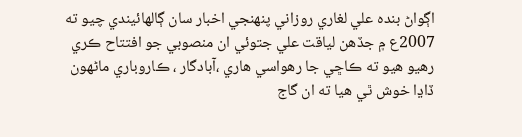اڳواڻ بنده علي لغاري روزاني پنهنجي اخبار سان ڳالهائيندي چيو ته 2007ع ۾ جڏهن لياقت علي جتوئي ان منصوبي جو افتتاح ڪري رهيو هيو ته ڪاڇي جا رهواسي هاري ،آبادگار ، ڪاروباري ماڻهون ڏاڍا خوش ٿي هيا ته ان گاج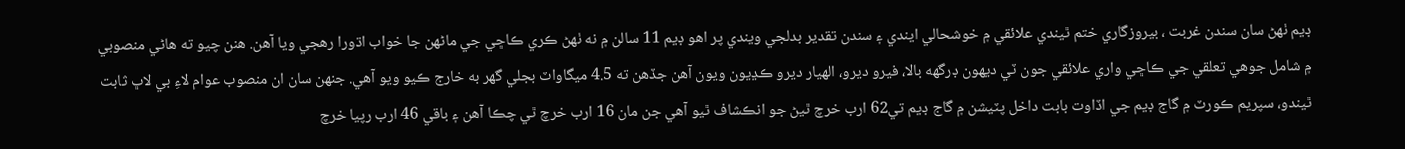ڊيم ٺهڻ سان سندن غربت ، بيروزگاري ختم ٿيندي علائقي ۾ خوشحالي ايندي ۽ سندن تقدير بدلجي ويندي پر اهو ڊيم 11 سالن ۾ نه ٺهڻ ڪري ڪاڇي جي ماڻهن جا خواب اڌورا رهجي ويا آهن. هنن چيو ته هاڻي منصوبي ۾ شامل جوهي تعلقي جي ڪاڇي واري علائقي جون ٽي ديهون ڊرگهه بالا، فيرو ديرو، الهيار ديرو ڪڍيون ويون آهن جڏهن ته 4.5 ميگاواٽ بجلي گهر به خارج ڪيو ويو آهي. جنهن سان ان منصوب عوام لاءِ بي لاڀ ثابت ٿيندو، سپريم ڪورٽ ۾ گاج ڊيم جي اڏاوت بابت داخل پٽيشن ۾ گاج ڊيم تي62 ارب خرچ ٿيڻ جو انڪشاف ٿيو آهي جن مان 16 ارب خرچ ٿي چڪا آهن ۽ باقي 46 ارب رپيا خرچ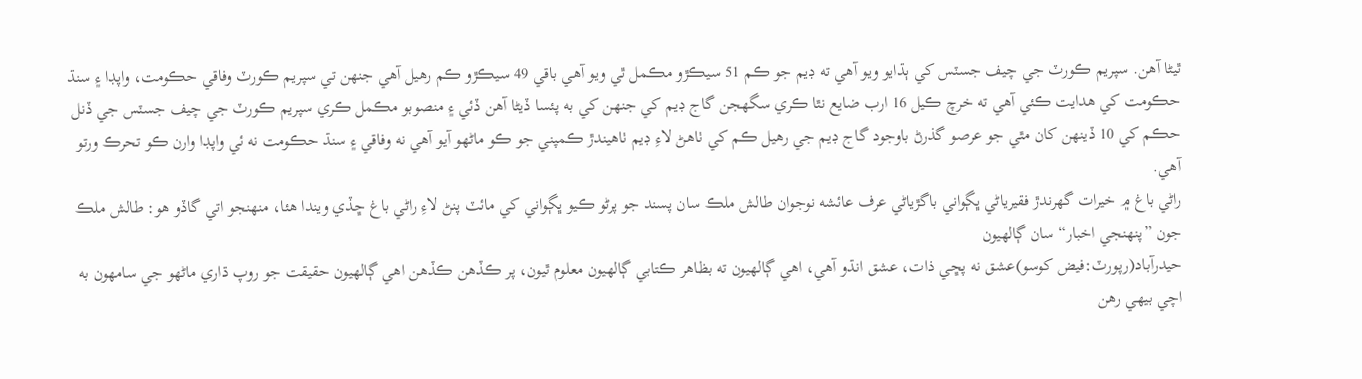ٿيڻا آهن. سپريم ڪورٽ جي چيف جسٽس کي ٻڌايو ويو آهي ته ڊيم جو ڪم 51 سيڪڙو مڪمل ٿي ويو آهي باقي 49 سيڪڙو ڪم رهيل آهي جنهن تي سپريم ڪورٽ وفاقي حڪومت، واپڊا ۽ سنڌ حڪومت کي هدايت ڪئي آهي ته خرچ ڪيل 16 ارب ضايع نٿا ڪري سگهجن گاج ڊيم کي جنهن کي به پئسا ڏيڻا آهن ڏئي ۽ منصوبو مڪمل ڪري سپريم ڪورٽ جي چيف جسٽس جي ڏنل حڪم کي 10 ڏينهن کان مٿي جو عرصو گذرڻ باوجود گاج ڊيم جي رهيل ڪم کي ٺاهڻ لاءِ ڊيم ٺاهيندڙ ڪمپني جو ڪو ماڻهو آيو آهي نه وفاقي ۽ سنڌ حڪومت نه ئي واپڊا وارن ڪو تحرڪ ورتو آهي.
راڻي باغ ۾ خيرات گھرندڙ فقيرياڻي ڀڳواني باگڙياڻي عرف عائشه نوجوان طالش ملڪ سان پسند جو پرڻو ڪيو ڀڳواني کي مائٽ پنڻ لاءِ راڻي باغ ڇڏي ويندا هئا، منھنجو اتي گاڏو ھو: طالش ملڪ جون ”پنھنجي اخبار“ سان ڳالھيون
حيدرآباد(رپورٽ:فيض کوسو)عشق نه پڇي ذات، عشق انڌو آهي، اهي ڳالهيون ته بظاهر ڪتابي ڳالهيون معلوم ٿيون، پر ڪڏهن ڪڏهن اهي ڳالهيون حقيقت جو روپ ڌاري ماڻهو جي سامهون به اچي بيهي رهن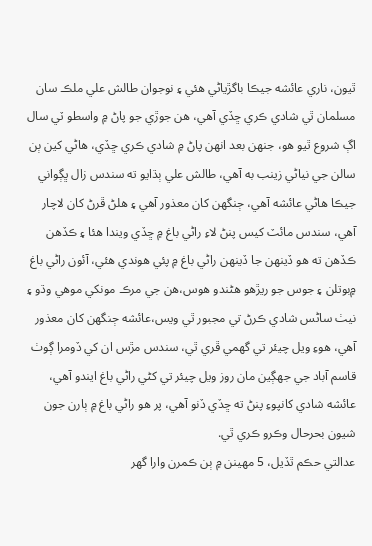ٿيون، ناري عائشه جيڪا باگڙياڻي هئي ۽ نوجوان طالش علي ملڪ سان مسلمان ٿي شادي ڪري ڇڏي آهي، هن جوڙي جو پاڻ ۾ واسطو ٽي سال اڳ شروع ٿيو هو، جنهن بعد انهن پاڻ ۾ شادي ڪري ڇڏي، هاڻي کين ٻن سالن جي نياڻي زينب به آهي، طالش علي ٻڌايو ته سندس زال ڀڳواني جيڪا هاڻي عائشه آهي، ڄنگهن کان معذور آهي ۽ هلڻ ڦرڻ کان لاچار آهي، سندس مائٽ کيس پنڻ لاءِ راڻي باغ ۾ ڇڏي ويندا هئا ۽ ڪڏهن ڪڏهن ته هو ڏينهن جا ڏينهن راڻي باغ ۾ پئي هوندي هئي، آئون راڻي باغ ۾بوتلن ۽ جوس جو ريڙهو هڻندو هوس،هن جي مرڪ مونکي موهي وڌو ۽ نيٺ ساڻس شادي ڪرڻ تي مجبور ٿي ويس،عائشه ڄنگهن کان معذور آهي، هوءِ ويل چيئر تي گهمي ڦري ٿي، سندس مڙس ان کي ڏومرا ڳوٺ قاسم آباد جي جهڳين مان روز ويل چيئر تي کڻي راڻي باغ ايندو آهي، عائشه شادي کانپوءِ پنڻ ته ڇڏي ڏنو آهي، پر هو راڻي باغ ۾ ٻارن جون شيون بحرحال وڪرو ڪري ٿي.
عدالتي حڪم ٿڏيل، 5 مهينن ۾ ٻن ڪمرن وارا گهر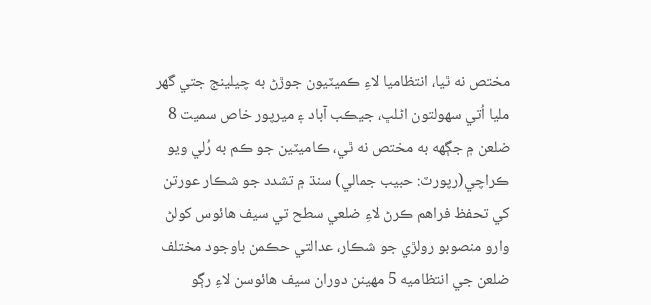مختص نه ٿيا، انتظاميا لاءِ ڪميٽيون جوڙڻ به چيلينج جتي گهر مليا اُتي سهولتون اڻلڀ، جيڪب آباد ۽ ميرپور خاص سميت 8 ضلعن ۾ جڳهه به مختص نه ٿي، ڪاميٽين جو ڪم به رُلي ويو
ڪراچي(رپورٽ: حبيب جمالي) سنڌ ۾ تشدد جو شڪار عورتن کي تحفظ فراهم ڪرڻ لاءِ ضلعي سطح تي سيف هائوس کولڻ وارو منصوبو رولڙي جو شڪار، عدالتي حڪمن باوجود مختلف ضلعن جي انتظاميه 5 مهينن دوران سيف هائوسن لاءِ رڳو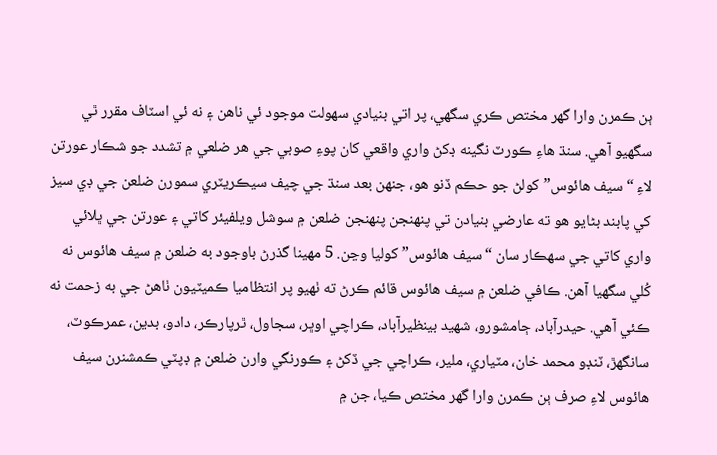ٻن ڪمرن وارا گھر مختص ڪري سگھي، پر اتي بنيادي سهولت موجود ئي ناهن ۽ نه ئي اسٽاف مقرر ٿي سگھيو آهي. سنڌ هاءِ ڪورٽ نگينه ڊکڻ واري واقعي کان پوءِ صوبي جي هر ضلعي ۾ تشدد جو شڪار عورتن لاءِ “سيف هائوس” کولڻ جو حڪم ڏنو هو، جنهن بعد سنڌ جي چيف سيڪريٽري سمورن ضلعن جي ڊي سيز کي پابند بڻايو هو ته عارضي بنيادن تي پنهنجن پنهنجن ضلعن ۾ سوشل ويلفيئر کاتي ۽ عورتن جي ڀلائي واري کاتي جي سهڪار سان “سيف هائوس” کوليا وڃن. 5 مهينا گذرڻ باوجود به ضلعن ۾ سيف هائوس نه کُلي سگھيا آهن. ڪافي ضلعن ۾ سيف هائوس قائم ڪرڻ ته ٺهيو پر انتظاميا ڪميٽيون ٺاهڻ جي به زحمت نه ڪئي آهي. حيدرآباد، ڄامشورو، شهيد بينظيرآباد، ڪراچي اوڀر، سجاول، ٿرپارڪر، دادو، بدين، عمرڪوٽ، سانگھڙ، ٽنڊو محمد خان، مٽياري، ملير، ڪراچي جي ڏکڻ ۽ ڪورنگي وارن ضلعن ۾ ڊپٽي ڪمشنرن سيف هائوس لاءِ صرف ٻن ڪمرن وارا گهر مختص ڪيا، جن ۾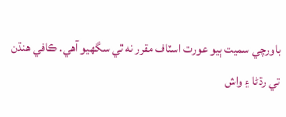باورچي سميت ٻيو عورت اسٽاف مقرر نه ٿي سگھيو آهي. ڪافي هنڌن تي رڌڻا ۽ واش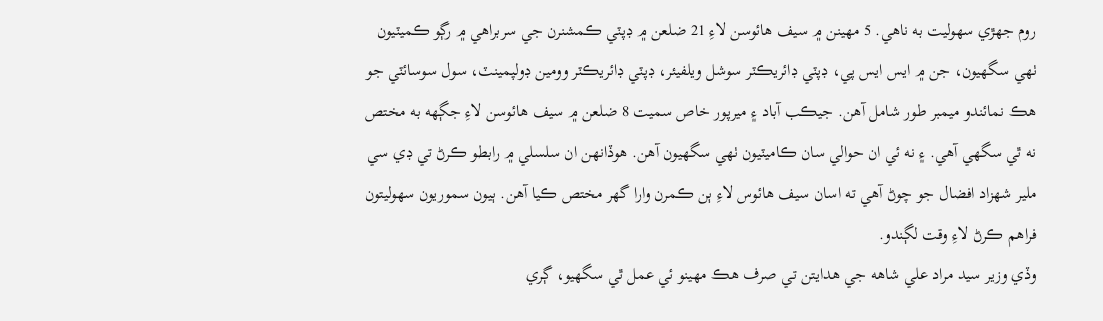روم جهڙي سهوليت به ناهي. 5 مهينن ۾ سيف هائوسن لاءِ 21 ضلعن ۾ ڊپٽي ڪمشنرن جي سربراهي ۾ رڳو ڪميٽيون ٺهي سگھيون، جن ۾ ايس ايس پي، ڊپٽي ڊائريڪٽر سوشل ويلفيئر، ڊپٽي ڊائريڪٽر وومين ڊولپمينٽ، سول سوسائٽي جو هڪ نمائندو ميمبر طور شامل آهن. جيڪب آباد ۽ ميرپور خاص سميت 8 ضلعن ۾ سيف هائوسن لاءِ جڳهه به مختص نه ٿي سگھي آهي. ۽ نه ئي ان حوالي سان ڪاميٽيون ٺهي سگھيون آهن. هوڏانهن ان سلسلي ۾ رابطو ڪرڻ تي ڊي سي ملير شهزاد افضال جو چوڻ آهي ته اسان سيف هائوس لاءِ ٻن ڪمرن وارا گھر مختص ڪيا آهن. ٻيون سموريون سهوليتون فراهم ڪرڻ لاءِ وقت لڳندو.
وڏي وزير سيد مراد علي شاهه جي هدايتن تي صرف هڪ مهينو ئي عمل ٿي سگهيو، ڳري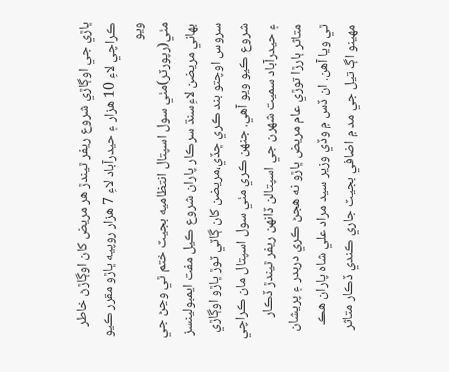ڀاڙي جي اوڳاڙي شروع ريفر ٿيندڙ هر مريض کان اوڳاڙڻ خاطر ڪراچي لاءِ 10 هزار ۽ حيدرآباد لاءِ 7 هزار روپيه ڀاڙو مقرر ڪيو ويو
مٺي(رپورٽر)مٺي سول اسپتال انتظاميه بجيٽ ختم ٿي وڃڻ جي بهاني مريضن لاءِسنڌ سرڪار پاران شروع ڪيل مفت ايمبولينسز سروس اوچتو بند ڪري ڇڏي،مريضن کان ڳاٽي ٽوڙ ڀاڙو اوڳاڙي شروع ڪيو ويو آھي. جنهن ڪري مٺي سول اسپتال مان ڪراچي ۽ حيدرآباد سميت شھرن جي اسپتالن ڏانهن ريفر ٿيندڙ ڏڪار متاثر ٻارڙا توڙي عام مريض ڀاڙو نه هجڻ ڪري دربدر ۽ پريشان ٿي ويا آھن. ان ڏس ۾ وڏي وزير سيد مراد علي شاه پاران هڪ مهينو اڳ تيل جي مد ۾ اضافي بجيٽ جاري ڪندي ڏڪار متاثر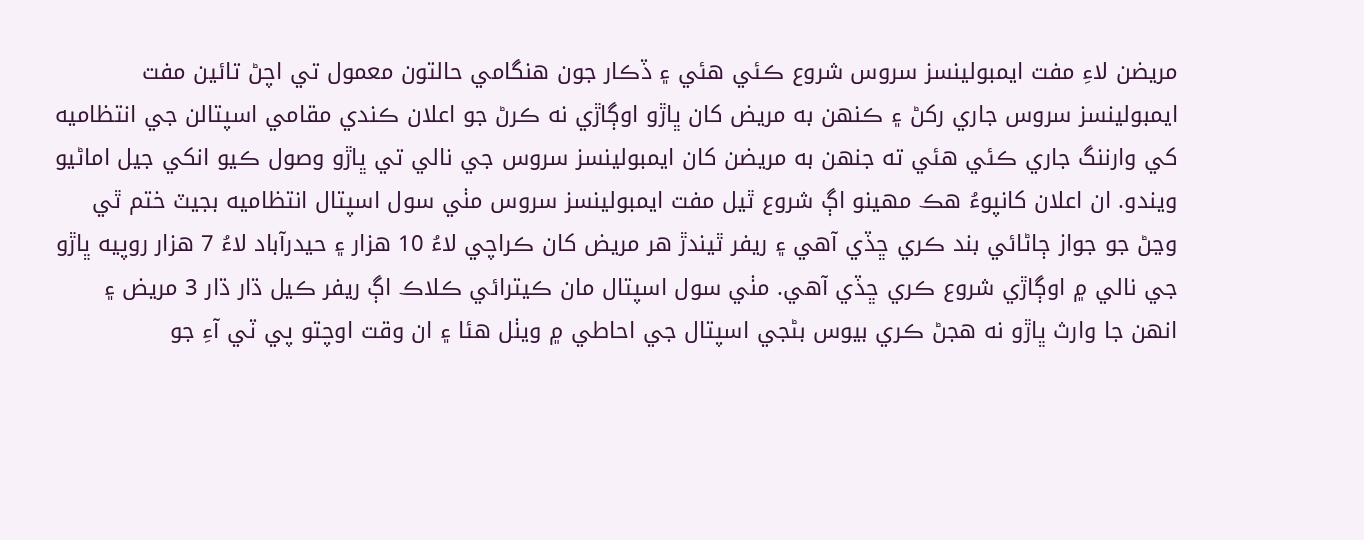مريضن لاءِ مفت ايمبولينسز سروس شروع ڪئي هئي ۽ ڏڪار جون هنگامي حالتون معمول تي اچڻ تائين مفت ايمبولينسز سروس جاري رکڻ ۽ ڪنهن به مريض کان ڀاڙو اوڳاڙي نه ڪرڻ جو اعلان ڪندي مقامي اسپتالن جي انتظاميه کي وارننگ جاري ڪئي هئي ته جنهن به مريضن کان ايمبولينسز سروس جي نالي تي ڀاڙو وصول ڪيو انکي جيل اماڻيو ويندو. ان اعلان کانپوءُ هڪ مهينو اڳ شروع ٿيل مفت ايمبولينسز سروس مٺي سول اسپتال انتظاميه بجيٽ ختم ٿي وڃڻ جو جواز ڄاڻائي بند ڪري ڇڏي آھي ۽ ريفر ٿيندڙ هر مريض کان ڪراچي لاءُ 10 هزار ۽ حيدرآباد لاءُ 7 هزار روپيه ڀاڙو جي نالي ۾ اوڳاڙي شروع ڪري ڇڏي آھي. مٺي سول اسپتال مان ڪيترائي ڪلاڪ اڳ ريفر ڪيل ڌار ڌار 3 مريض ۽ انهن جا وارث ڀاڙو نه هجڻ ڪري بيوس بڻجي اسپتال جي احاطي ۾ ويٺل هئا ۽ ان وقت اوچتو پي ٽي آءِ جو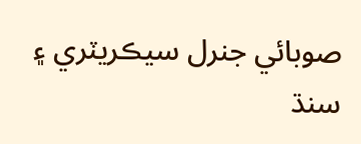صوبائي جنرل سيڪريٽري ۽ سنڌ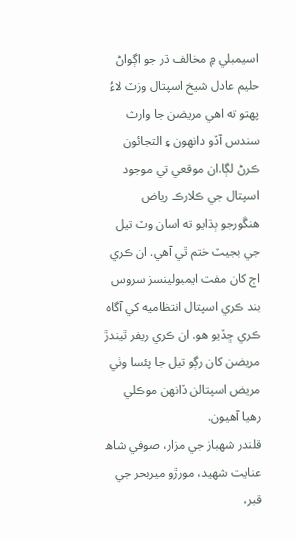اسيمبلي ۾ مخالف ڌر جو اڳواڻ حليم عادل شيخ اسپتال وزٽ لاءُ پهتو ته اهي مريضن جا وارث سندس آڏو دانهون ۽ التجائون ڪرڻ لڳا.ان موقعي تي موجود اسپتال جي ڪلارڪ رياض هنڱورجو ٻڌايو ته اسان وٽ تيل جي بجيٽ ختم ٿي آھي. ان ڪري اڄ کان مفت ايمبولينسز سروس بند ڪري اسپتال انتظاميه کي آگاه ڪري ڇڏيو هو. ان ڪري ريفر ٿيندڙ مريضن کان رڳو تيل جا پئسا وٺي مريض اسپتالن ڏانهن موڪلي رهيا آھيون.
قلندر شهباز جي مزار، صوفي شاھ عنايت شهيد، مورڙو ميربحر جي قبر،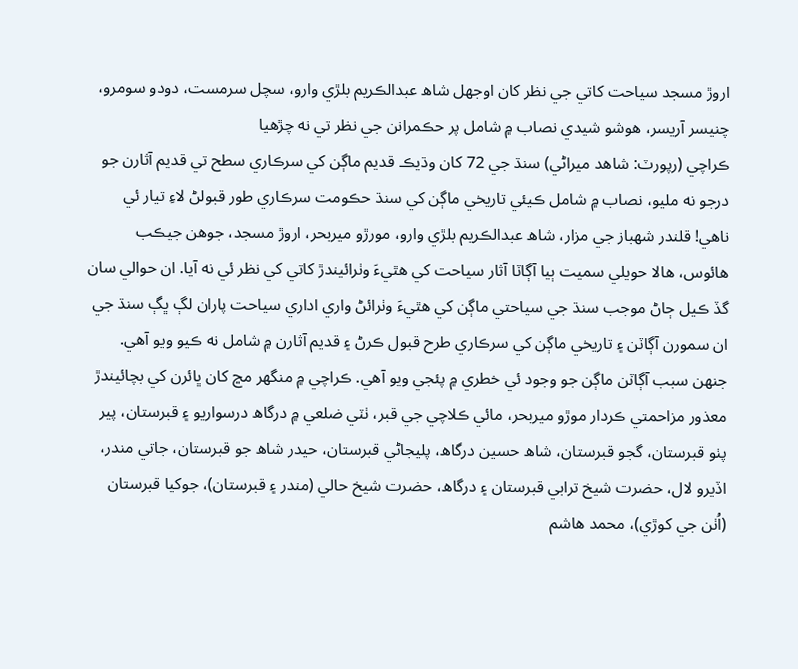اروڙ مسجد سياحت کاتي جي نظر کان اوجھل شاھ عبدالڪريم بلڙي وارو، سچل سرمست، دودو سومرو، چنيسر آريسر، هوشو شيدي نصاب ۾ شامل پر حڪمرانن جي نظر تي نه چڙهيا
ڪراچي (رپورٽ: شاهد ميراڻي) سنڌ جي 72 کان وڌيڪ قديم ماڳن کي سرڪاري سطح تي قديم آثارن جو درجو نه مليو، نصاب ۾ شامل ڪيئي تاريخي ماڳن کي سنڌ حڪومت سرڪاري طور قبولڻ لاءِ تيار ئي ناهي! قلندر شهباز جي مزار، شاھ عبدالڪريم بلڙي وارو، مورڙو ميربحر، اروڙ مسجد، جوهن جيڪب هائوس، هالا حويلي سميت ٻيا آڳاٽا آثار سياحت کي هٿيءَ وٺرائيندڙ کاتي کي نظر ئي نه آيا. ان حوالي سان گڏ ڪيل ڄاڻ موجب سنڌ جي سياحتي ماڳن کي هٿيءَ وٺرائڻ واري اداري سياحت پاران لڳ ڀڳ سنڌ جي ان سمورن آڳاٽن ۽ تاريخي ماڳن کي سرڪاري طرح قبول ڪرڻ ۽ قديم آثارن ۾ شامل نه ڪيو ويو آهي. جنهن سبب آڳاٽن ماڳن جو وجود ئي خطري ۾ پئجي ويو آهي. ڪراچي ۾ منگھر مڇ کان ڀائرن کي بچائيندڙ معذور مزاحمتي ڪردار موڙو ميربحر، مائي ڪلاچي جي قبر، ٺٽي ضلعي ۾ درگاھ درسواريو ۽ قبرستان، پير پٺو قبرستان، گجو قبرستان، شاھ حسين درگاھ، پليجاڻي قبرستان، حيدر شاھ جو قبرستان، جاتي مندر، اڏيرو لال، حضرت شيخ ترابي قبرستان ۽ درگاھ، حضرت شيخ حالي (مندر ۽ قبرستان)، جوکيا قبرستان (اُٺن جي کوڙي)، محمد هاشم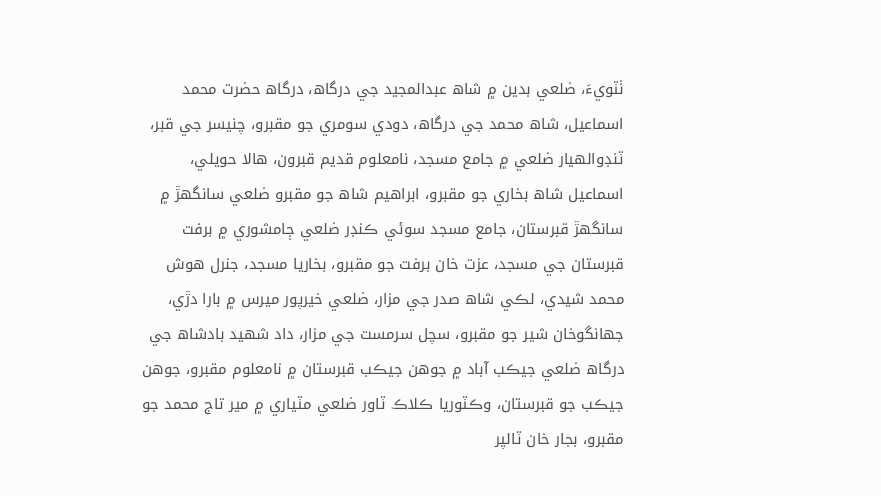ٺٽويءَ، ضلعي بدين ۾ شاھ عبدالمجيد جي درگاھ، درگاھ حضرت محمد اسماعيل، شاھ محمد جي درگاھ، دودي سومري جو مقبرو، چنيسر جي قبر، ٽنڊوالهيار ضلعي ۾ جامع مسجد، نامعلوم قديم قبرون، هالا حويلي، اسماعيل شاھ بخاري جو مقبرو، ابراهيم شاھ جو مقبرو ضلعي سانگھڙ ۾ سانگھڙ قبرستان، جامع مسجد سوئي ڪنڊر ضلعي ڄامشوري ۾ برفت قبرستان جي مسجد، عزت خان برفت جو مقبرو، بخاريا مسجد، جنرل هوش محمد شيدي، لڪي شاھ صدر جي مزار، ضلعي خيرپور ميرس ۾ بارا دڙي، جھانگوخان شير جو مقبرو، سچل سرمست جي مزار، داد شهيد بادشاھ جي درگاھ ضلعي جيڪب آباد ۾ جوهن جيڪب قبرستان ۾ نامعلوم مقبرو، جوهن جيڪب جو قبرستان، وڪٽوريا ڪلاڪ ٽاور ضلعي مٽياري ۾ مير تاج محمد جو مقبرو، بجار خان ٽالپر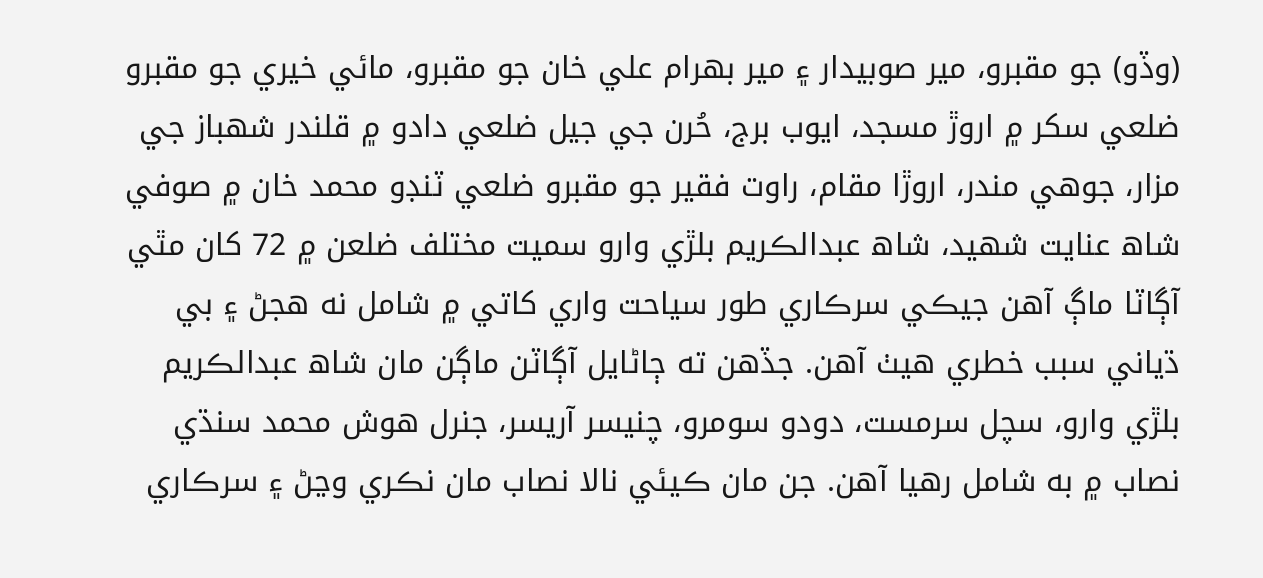(وڏو) جو مقبرو، مير صوبيدار ۽ مير بهرام علي خان جو مقبرو، مائي خيري جو مقبرو ضلعي سکر ۾ اروڙ مسجد، ايوب برج، حُرن جي جيل ضلعي دادو ۾ قلندر شهباز جي مزار، جوهي مندر، اروڙا مقام، راوت فقير جو مقبرو ضلعي ٽنڊو محمد خان ۾ صوفي شاھ عنايت شهيد، شاھ عبدالڪريم بلڙي وارو سميت مختلف ضلعن ۾ 72 کان مٿي آڳاٽا ماڳ آهن جيڪي سرڪاري طور سياحت واري کاتي ۾ شامل نه هجڻ ۽ بي ڌياني سبب خطري هيٺ آهن. جڏهن ته ڄاڻايل آڳاٽن ماڳن مان شاھ عبدالڪريم بلڙي وارو، سچل سرمست، دودو سومرو، چنيسر آريسر، جنرل هوش محمد سنڌي نصاب ۾ به شامل رهيا آهن. جن مان ڪيئي نالا نصاب مان نڪري وڃڻ ۽ سرڪاري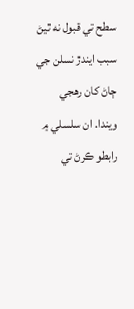سطح تي قبول نه ٿيڻ سبب ايندڙ نسلن جي ڄاڻ کان رهجي ويندا. ان سلسلي ۾ رابطو ڪرڻ تي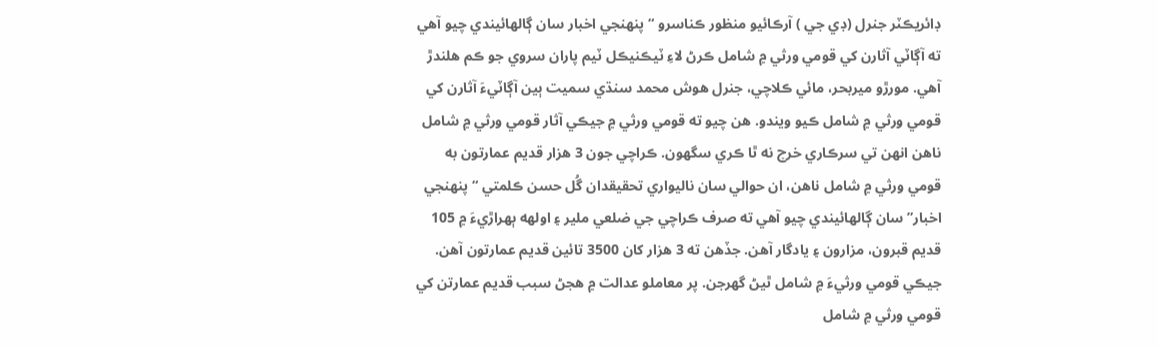ڊائريڪٽر جنرل (ڊي جي ) آرڪائيو منظور ڪناسرو “پنهنجي اخبار سان ڳالهائيندي چيو آهي ته آڳاٽي آثارن کي قومي ورثي ۾ شامل ڪرڻ لاءِ ٽيڪنيڪل ٽيم پاران سروي جو ڪم هلندڙ آهي. مورڙو ميربحر، مائي ڪلاچي، جنرل هوش محمد سنڌي سميت ٻين آڳاٽيءَ آثارن کي قومي ورثي ۾ شامل ڪيو ويندو. هن چيو ته قومي ورثي ۾ جيڪي آثار قومي ورثي ۾ شامل ناهن انهن تي سرڪاري خرچ نه ٿا ڪري سگھون. ڪراچي جون 3 هزار قديم عمارتون به قومي ورثي ۾ شامل ناهن، ان حوالي سان ناليواري تحقيقدان گُل حسن ڪلمتي “پنهنجي اخبار” سان ڳالهائيندي چيو آهي ته صرف ڪراچي جي ضلعي ملير ۽ اولهه ٻهراڙيءَ ۾ 105 قديم قبرون، مزارون ۽ يادگار آهن. جڏهن ته 3 هزار کان 3500 تائين قديم عمارتون آهن. جيڪي قومي ورثيءَ ۾ شامل ٿيڻ گھرجن. پر معاملو عدالت ۾ هجڻ سبب قديم عمارتن کي قومي ورثي ۾ شامل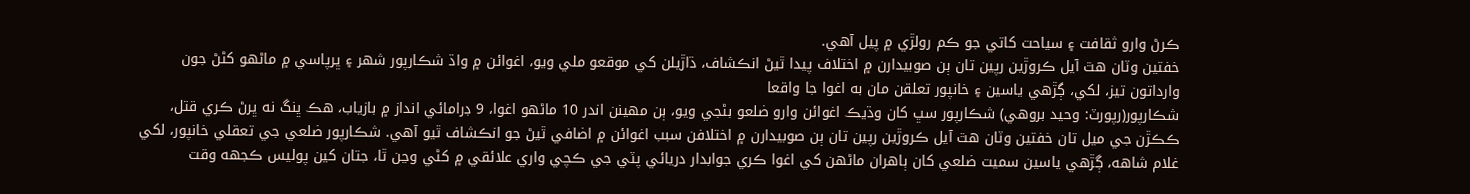ڪرڻ وارو ثقافت ۽ سياحت کاتي جو ڪم رولڙي ۾ پيل آهي.
خفتين وٽان هٿ آيل ڪروڙين رپين تان ٻن صوبيدارن ۾ اختلاف پيدا ٿيڻ انڪشاف، ڌاڙيلن کي موقعو ملي ويو، اغوائن ۾ واڌ شڪارپور شهر ۽ ڀرپاسي ۾ ماڻهو کڻڻ جون وارداتون تيز، لکي، ڳڙهي ياسين ۽ خانپور تعلقن مان به اغوا جا واقعا
شڪارپور(رپورٽ: وحيد بروهي) شڪارپور سڀ کان وڌيڪ اغوائن وارو ضلعو بڻجي ويو، ٻن مهينن اندر 10 ماڻهو اغوا، 9 ڊرامائي انداز ۾ بازياب، هڪ ڀنگ نه ڀرڻ ڪري قتل، ڪڪڙن جي ميل تان خفتين وٽان هٿ آيل ڪروڙين رپين تان ٻن صوبيدارن ۾ اختلافن سبب اغوائن ۾ اضافي ٿيڻ جو انڪشاف ٿيو آهي. شڪارپور ضلعي جي تعقلي خانپور، لکي غلام شاهه، ڳڙهي ياسين سميت ضلعي کان ٻاهران ماڻهن کي اغوا ڪري جوابدار دريائي پٽي جي ڪچي واري علائقي ۾ کڻي وڃن ٿا، جتان کين پوليس ڪجهه وقت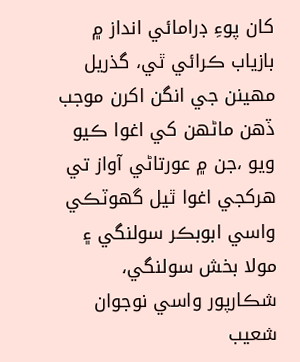کان پوءِ ڊرامائي انداز ۾ بازياب ڪرائي ٿي، گذريل مهينن جي انگن اکرن موجب ڏهن ماڻهن کي اغوا ڪيو ويو ،جن ۾ عورتاڻي آواز تي ھرکجي اغوا ٿيل گھوٽڪي واسي ابوبڪر سولنگي ۽ مولا بخش سولنگي، شڪارپور واسي نوجوان شعيب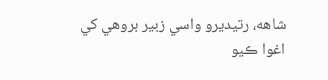شاهه، رتيديرو واسي زبير بروهي کي اغوا ڪيو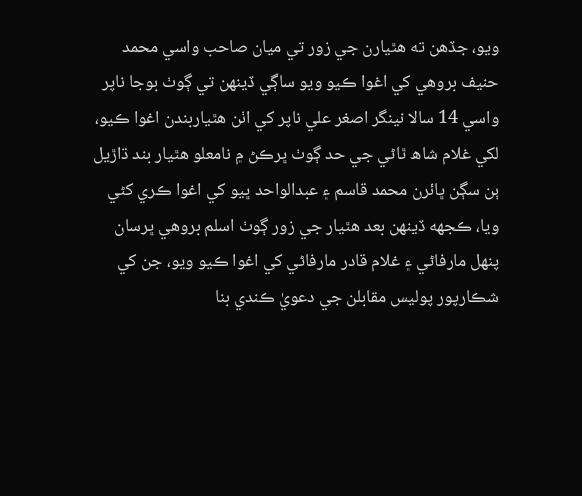ويو، جڏهن ته هٿيارن جي زور تي ميان صاحب واسي محمد حنيف بروهي کي اغوا ڪيو ويو ساڳي ڏينهن تي ڳوٺ بوجا ناپر واسي 14 سالا نينگر اصغر علي ناپر کي اٺن هٿياربندن اغوا ڪيو، لکي غلام شاھ ٿاڻي جي حد ڳوٺ ڀرڪڻ ۾ نامعلو هٿيار بند ڌاڙيل ٻن سڳن ڀائرن محمد قاسم ۽ عبدالواحد ڀيو کي اغوا ڪري کڻي ويا، ڪجهه ڏينهن بعد هٿيار جي زور ڳوٺ اسلم بروهي ڀرسان پنهل مارفاڻي ۽ غلام قادر مارفاڻي کي اغوا ڪيو ويو، جن کي شڪارپور پوليس مقابلن جي دعويٰ ڪندي بنا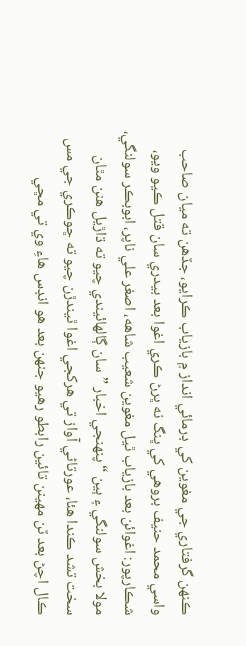ڪنهن گرفتاري جي مغوين کي ڊرمائي انداز ۾ بازياب ڪرايو، جڏهن ته ميان صاحب واسي محمد حنيف بروهي کي ڀنگ نه ڀرڻ ڪري اغوا بعد بيدري سان قتل ڪيو ويو،
شڪارپور: اغوائن بعد بازياب ٿيل مغوين شعيب شاهه، اصغر علي ناپر، ابوبڪر سولنگي، مولا بخش سولنگي ۽ ٻين “پنهنجي اخبار ” سان ڳالهائيندي چيو ته ڌاڙيل ھنن مٿان سخت تشد ڪندا ھئا، عورتاڻي آواز تي هرکجي اغوا ٿيندڙن چيو ته ڇوڪري جي مس ڪال اچڻ بعد ٽن مهينن تائين رابطو رهيو جنهن بعد هو انڊس هاءِ وي تي مڇي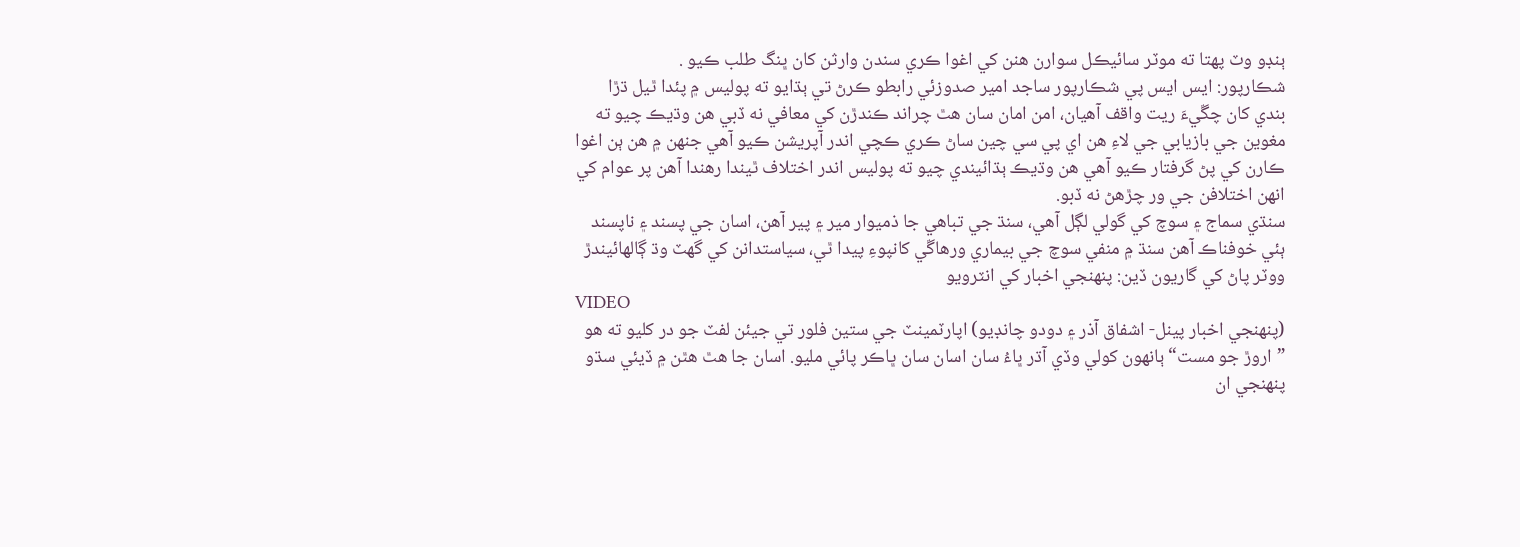ٻنڊو وٽ پهتا ته موٽر سائيڪل سوارن هنن کي اغوا ڪري سندن وارثن کان ڀنگ طلب ڪيو .
شڪارپور: ايس ايس پي شڪارپور ساجد امير صدوزئي رابطو ڪرڻ تي ٻڌايو ته پوليس ۾ پئدا ٿيل ڌڙا بندي کان چڱيءَ ريت واقف آھيان، امن امان سان هٿ چراند ڪندڙن کي معافي نه ڏبي هن وڌيڪ چيو ته مغوين جي بازيابي جي لاءِ هن اي پي سي چين ساڻ ڪري ڪچي اندر آپريشن ڪيو آهي جنهن ۾ هن ٻن اغوا ڪارن کي پڻ گرفتار ڪيو آهي هن وڌيڪ ٻڌائيندي چيو ته پوليس اندر اختلاف ٿيندا رهندا آهن پر عوام کي انهن اختلافن جي ور چڙهڻ نه ڏبو.
سنڌي سماج ۽ سوچ کي گولي لڳل آهي، سنڌ جي تباهي جا ذميوار مير ۽ پير آهن، اسان جي پسند ۽ ناپسند ٻئي خوفناڪ آهن سنڌ ۾ منفي سوچ جي بيماري ورهاڱي کانپوءِ پيدا ٿي، سياستدانن کي گهٽ وڌ ڳالهائيندڙ ووٽر پاڻ کي گاريون ڏين: پنهنجي اخبار کي انٽرويو
VIDEO
(پنهنجي اخبار پينل- اشفاق آذر ۽ دودو چانڊيو) اپارٽمينٽ جي ستين فلور تي جيئن لفٽ جو در کليو ته هو ”اروڙ جو مست“ ٻانهون کولي وڏي آڌر ڀاءُ سان اسان سان ڀاڪر پائي مليو. اسان جا هٿ هٿن ۾ ڏيئي سڌو پنهنجي ان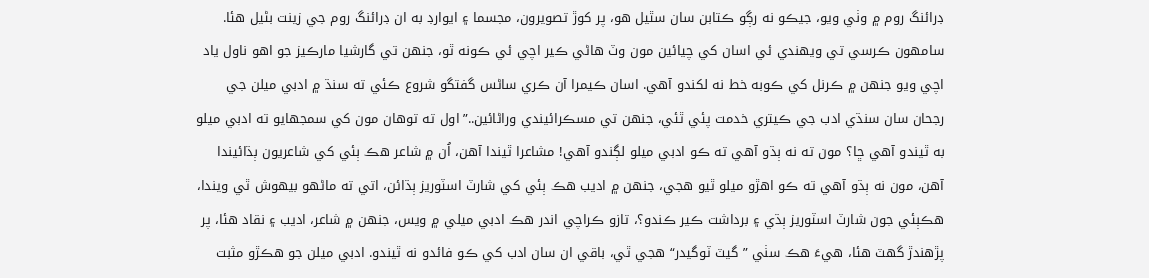ڊرائنگ روم ۾ وٺي ويو، جيڪو نه رڳو ڪتابن سان سٿيل هو، پر کوڙ تصويرون، مجسما ۽ ايوارڊ به ان ڊرائنگ روم جي زينت بڻيل هئا. سامهون ڪرسي تي ويهندي ئي اسان کي چيائين مون وٽ هاڻي ڪير اچي ئي ڪونه ٿو، جنهن تي گارشيا مارڪيز جو اهو ناول ياد اچي ويو جنهن ۾ ڪرنل کي ڪوبه خط نه لکندو آهي. اسان ڪيمرا آن ڪري ساڻس گفتگو شروع ڪئي ته سنڌ ۾ ادبي ميلن جي رجحان سان سنڌي ادب جي ڪيتري خدمت پئي ٿئي، جنهن تي مسڪرائيندي وراڻائين..”اول ته توهان مون کي سمجهايو ته ادبي ميلو به ٿيندو آهي ڇا؟ مون ته نه ٻڌو آهي ته ڪو ادبي ميلو لڳندو آهي! مشاعرا ٿيندا آهن، اُن ۾ شاعر هڪ ٻئي کي شاعريون ٻڌائيندا آهن، مون نه ٻڌو آهي ته ڪو اهڙو ميلو ٿيو هجي، جنهن ۾ اديب هڪ ٻئي کي شارٽ اسٽوريز ٻڌائن، اتي ته ماڻهو بيهوش ٿي ويندا، هڪٻئي جون شارٽ اسٽوريز ٻڌي ۽ برداشت ڪير ڪندو؟، تازو ڪراچي اندر هڪ ادبي ميلي ۾ ويس، جنهن ۾ شاعر، اديب ۽ نقاد هئا، پر پڙهندڙ گهٽ هئا، هيءَ هڪ سٺي ”گيٽ ٽوگيدر“ هجي ٿي، باقي ان سان ادب کي ڪو فائدو نه ٿيندو. ادبي ميلن جو هڪڙو مثبت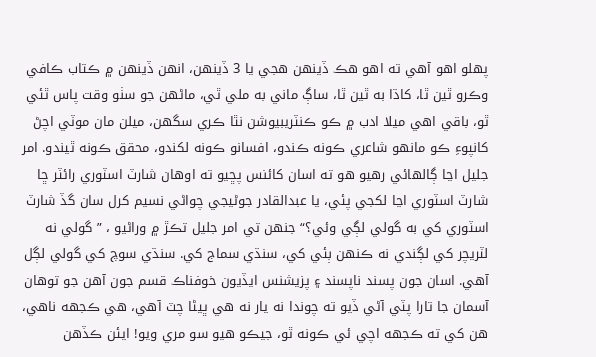پهلو اهو آهي ته اهو هڪ ڏينهن هجي يا 3 ڏينهن، انهن ڏينهن ۾ ڪتاب ڪافي وڪرو ٿين ٿا، کاڌا به ٿين ٿا، ساڳ ماني به ملي ٿي، ماڻهن جو سٺو وقت پاس ٿئي ٿو، باقي اهي ميلا ادب ۾ ڪو ڪنٽريبيوشن نٿا ڪري سگهن، ميلن مان موٽي اچڻ کانپوءِ ڪو مانهو شاعري ڪونه ڪندو، افسانو ڪونه لکندو، محقق ڪونه ٿيندو. امر جليل اڃا ڳالهائي رهيو هو ته اسان کائنس پڇيو ته اوهان شارٽ اسٽوري رائٽر ڇا شارٽ اسٽوري اڃا لکجي پئي، يا عبدالقادر جوڻيجي چواڻي نسيم کرل سان گڏ شارٽ اسٽوري کي به گولي لڳي وئي؟“ جنهن تي امر جليل تڪڙ ۾ وراڻيو ، ” گولي نه لٽريچر کي لڳندي نه ڪنهن ٻئي کي، سنڌي سماج کي. سنڌي سوچ کي گولي لڳل آهي. اسان جون پسند ناپسند ۽ پزيشنس ايڏيون خوفناڪ قسم جون آهن جو توهان آسمان جا تارا پٽي آڻي ڏيو ته چوندا نه يار نه هي ڀيڻا چٽ آهي، هي ڪجهه ناهي، هن کي ته ڪجهه اچي ئي ڪونه ٿو، جيڪو هيو سو مري ويو! ايئن ڪڏهن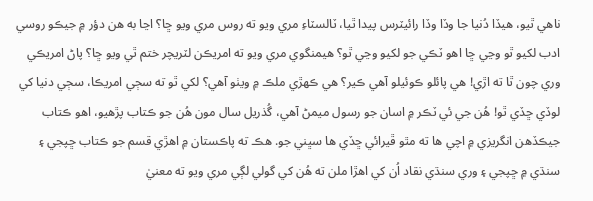ناهي ٿيو، هيڏا دُنيا جا وڏا وڏا رائيٽرس پيدا ٿيا، ٽالسٽاءِ مري ويو ته روس مري ويو ڇا؟ اڃا به هن دؤر ۾ جيڪو روسي ادب لکيو ٿو وڃي ڇا اهو ٽڪي جو لکيو وڃي ٿو؟ هيمنگوي مري ويو ته امريڪن لٽريچر ختم ٿي ويو ڇا؟ پاڻ امريڪي وري چون ٿا ته اڙي! هي پائلو ڪوئيلو آهي ڪير؟ هي ڪهڙي ملڪ ۾ ويٺو آهي؟ لکي ٿو ته سڄي امريڪا، سڄي دنيا کي لوڏي ڇڏي ٿو! هُن جي ئي ٽڪر ۾ اسان جو رسول ميمڻ آهي، گُذريل سال مون هُن جو ڪتاب پڙهيو، اهو ڪتاب جيڪڏهن انگريزي ۾ اچي ها ته مٿو ڦيرائي ڇڏي ها سڀني جو. هڪ ته پاڪستان ۾ اهڙي قسم جو ڪتاب ڇپجي ۽ سنڌي ۾ ڇپجي ۽ وري سنڌي نقاد اُن کي اهڙا ملن ته هُن کي گولي لڳي مري ويو ته معنيٰ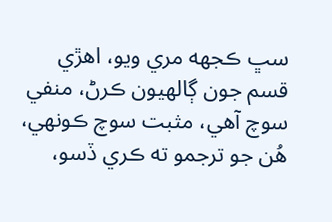سڀ ڪجهه مري ويو، اهڙي قسم جون ڳالهيون ڪرڻ، منفي سوچ آهي، مثبت سوچ ڪونهي، هُن جو ترجمو ته ڪري ڏسو،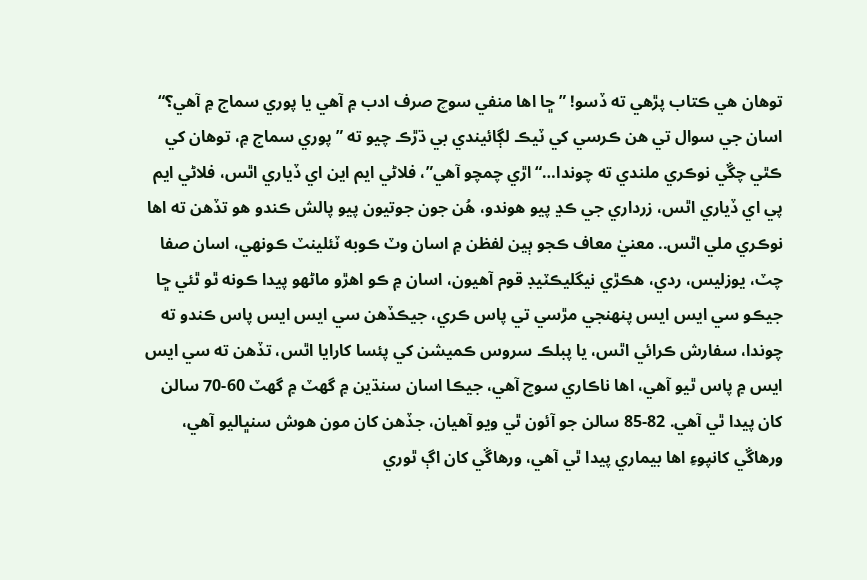توهان هي ڪتاب پڙهي ته ڏسو! ”ڇا اها منفي سوچ صرف ادب ۾ آهي يا پوري سماج ۾ آهي؟“ اسان جي سوال تي هن ڪرسي کي ٽيڪ لڳائيندي بي ڌڙڪ چيو ته ”پوري سماج ۾، توهان کي ڪٿي چڱي نوڪري ملندي ته چوندا…“ اڙي چمچو آهي”، فلاڻي ايم اين اي ڏياري اٿس، فلاڻي ايم پي اي ڏياري اٿس، زرداري جي ڪڍ پيو هوندو، هُن جون جوتيون پيو پالش ڪندو هو تڏهن ته اها نوڪري ملي اٿس.. معنيٰ معاف ڪجو ٻين لفظن ۾ اسان وٽ ڪوبه ٽئلينٽ ڪونهي، اسان صفا چٽ، يوزليس، ردي، هڪڙي نيگليڪٽيڊ قوم آهيون، اسان ۾ ڪو اهڙو ماڻهو پيدا ڪونه ٿو ٿئي ڇا جيڪو سي ايس ايس پنهنجي مڙسي تي پاس ڪري، جيڪڏهن سي ايس ايس پاس ڪندو ته چوندا، سفارش ڪرائي اٿس، يا پبلڪ سروس ڪميشن کي پئسا کارايا اٿس، تڏهن ته سي ايس ايس ۾ پاس ٿيو آهي، اها ناڪاري سوچ آهي، جيڪا اسان سنڌين ۾ گهٽ ۾ گهٽ 60-70 سالن کان پيدا ٿي آهي. 82-85 سالن جو آئون ٿي ويو آهيان، جڏهن کان مون هوش سنڀاليو آهي، ورهاڱي کانپوءِ اها بيماري پيدا ٿي آهي، ورهاڱي کان اڳ ٿوري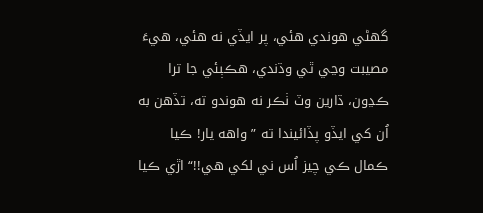گهڻي هوندي هئي، پر ايڏي نه هئي، هيءَ مصيبت وڃي ٿي وڌندي، هڪٻئي جا ترا ڪڍون، ڌارين وٽ ٺڪر نه هوندو ته، تڏهن به اُن کي ايڏو پڏائيندا ته ”واهه يار! ڪيا ڪمال ڪي چيز اُس ني لکي هي!!“ اڙي ڪيا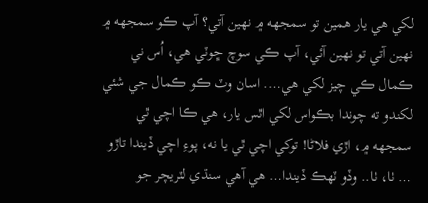لکي هي يار همين تو سمجهه ۾ نهين آتي؟ آپ ڪو سمجهه ۾ نهين آتي تو نهين آئي، آپ ڪي سوچ ڇوٽي هي، اُس ني ڪمال ڪي چيز لکي هي…. اسان وٽ ڪو ڪمال جي شئي لکندو ته چوندا بڪواس لکي اٿس يار، هي ڪا اچي ٿي سمجهه ۾، اڙي فلاڻا! توکي اچي ٿي يا نه، پوءِ اچي ڏيندا تاڙو … ٺا، ٺا.. وڏو ٽهڪ ڏيندا… هي آهي سنڌي لٽريچر جو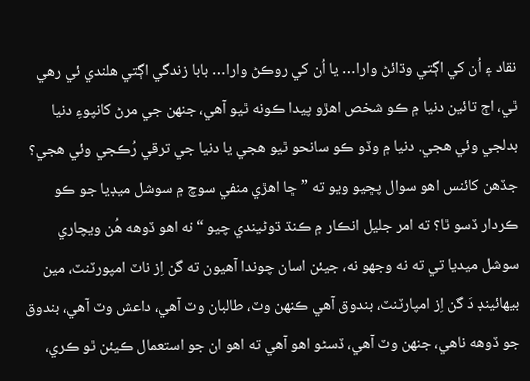نقاد ۽ اُن کي اڳتي وڌائڻ وارا… يا اُن کي روڪڻ وارا… بابا زندگي اڳتي هلندي ئي رهي ٿي، اڄ تائين دنيا ۾ ڪو شخص اهڙو پيدا ڪونه ٿيو آهي، جنهن جي مرڻ کانپوءِ دنيا بدلجي وئي هجي. دنيا ۾ وڏو ڪو سانحو ٿيو هجي يا دنيا جي ترقي رُڪجي وئي هجي؟ جڏهن کائنس اهو سوال پڇيو ويو ته ”ڇا اهڙي منفي سوچ ۾ سوشل ميڊيا جو ڪو ڪردار ڏسو ٿا؟ ته امر جليل انڪار ۾ ڪنڌ ڌوڻيندي چيو “نه اهو ڏوهه هُن ويچاري سوشل ميديا تي ته نه وجهو نه، جيئن اسان چوندا آهيون ته گن اِز ناٽ امپورٽنٽ، مين بيهائينڊ دَ گن اِز امپارٽنٽ، بندوق آهي ڪنهن وٽ، طالبان وٽ آهي، داعش وٽ آهي، بندوق جو ڏوهه ناهي، جنهن وٽ آهي، ڏسڻو اهو آهي ته اهو ان جو استعمال ڪيئن ٿو ڪري،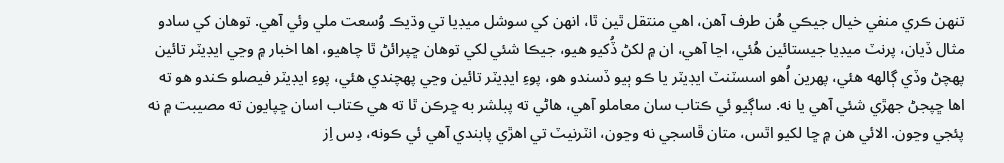تنهن ڪري منفي خيال جيڪي هُن طرف آهن، اهي منتقل ٿين ٿا، انهن کي سوشل ميڊيا تي وڌيڪ وُسعت ملي وئي آهي. توهان کي سادو مثال ڏيان، پرنٽ ميڊيا جيستائين هُئي، اڃا آهي، ان ۾ لکڻ ڏُکيو هيو، جيڪا شئي لکي توهان ڇپرائڻ ٿا چاهيو، اها اخبار ۾ وڃي ايڊيٽر تائين پهچڻ وڏي ڳالهه هئي، پهرين اُهو اسسٽنٽ ايڊيٽر يا ڪو ٻيو ڏسندو هو، پوءِ ايڊيٽر تائين وڃي پهچندي هئي، پوءِ ايڊيٽر فيصلو ڪندو هو ته اها ڇپجڻ جهڙي شئي آهي يا نه. ساڳيو ئي ڪتاب سان معاملو آهي، هاڻي ته پبلشر به ڇرڪن ٿا ته هي ڪتاب اسان ڇپايون ته مصيبت ۾ نه پئجي وڃون. الائي هن ۾ ڇا لکيو اٿس، متان ڦاسجي نه وڃون، انٽرنيٽ تي اهڙي پابندي آهي ئي ڪونه، دِس اِز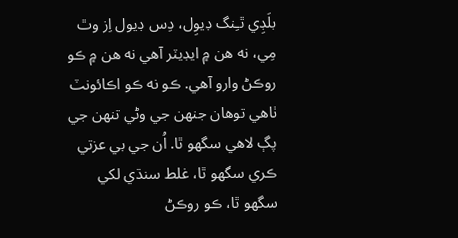بلَڊِي ٿـِنگ ڊيوِل، دِس ڊيول اِز وٿ مِي، نه هن ۾ ايڊيٽر آهي نه هن ۾ ڪو روڪڻ وارو آهي. ڪو نه ڪو اڪائونٽ ٺاهي توهان جنهن جي وڻي تنهن جي پڳ لاهي سگهو ٿا. اُن جي بي عزتي ڪري سگهو ٿا، غلط سنڌي لکي سگهو ٿا، ڪو روڪڻ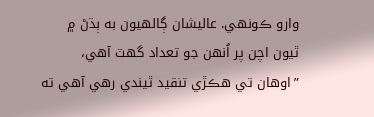وارو ڪونهي. عاليشان ڳالهيون به ٻڌڻ ۾ ٿيون اچن پر اُنهن جو تعداد گهٽ آهي،
”اوهان تي هڪڙي تنقيد ٿيندي رهي آهي ته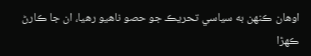اوهان ڪنهن به سياسي تحريڪ جو حصو ناهيو رهيا، ان جا ڪارڻ ڪهڙا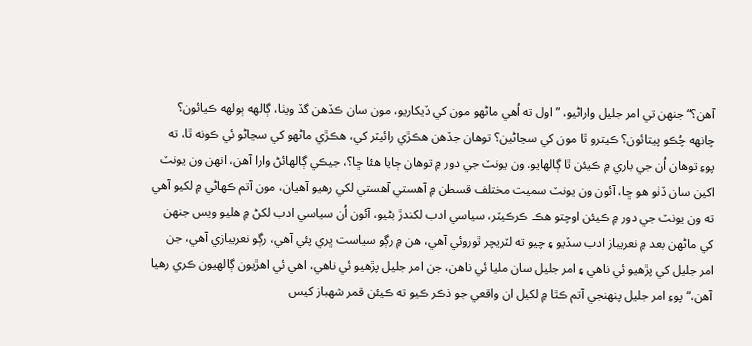آهن؟“ جنهن تي امر جليل واراڻيو، ”اول ته اُهي ماڻهو مون کي ڏيکاريو، مون سان ڪڏهن گڏ ويٺا، ڳالهه ٻولهه ڪيائون؟ چانهه چُڪو پيتائون؟ ڪيترو ٿا مون کي سڃاڻين؟ توهان جڏهن هڪڙي رائيٽر کي، هڪڙي ماڻهو کي سڃاڻو ئي ڪونه ٿا، ته پوءِ توهان اُن جي باري ۾ ڪيئن ٿا ڳالهايو. ون يونٽ جي دور ۾ توهان ڄايا هئا ڇا؟، جيڪي ڳالهائڻ وارا آهن، انهن ون يونٽ اکين سان ڏٺو هو ڇا، آئون ون يونٽ سميت مختلف قسطن ۾ آهستي آهستي لکي رهيو آهيان، مون آتم ڪهاڻي ۾ لکيو آهي ته ون يونٽ جي دور ۾ ڪيئن اوچتو هڪ ڪرڪيٽر، سياسي ادب لکندڙ بڻيو، آئون اُن سياسي ادب لکڻ ۾ هليو ويس جنهن کي ماڻهن بعد ۾ نعريباز ادب سڏيو ۽ چيو ته لٽريچر ٿوروئي آهي، هن ۾ رڳو سياست ڀري پئي آهي، رڳو نعريبازي آهي، جن امر جليل کي پڙهيو ئي ناهي ۽ امر جليل سان مليا ئي ناهن، جن امر جليل پڙهيو ئي ناهي، اهي ئي اهڙيون ڳالهيون ڪري رهيا آهن،“ پوءِ امر جليل پنهنجي آتم ڪٿا ۾ لکيل ان واقعي جو ذڪر ڪيو ته ڪيئن قمر شهباز کيس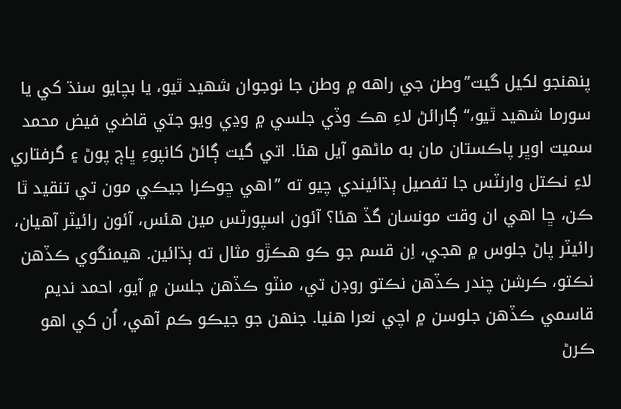پنهنجو لکيل گيت”وطن جي راهه ۾ وطن جا نوجوان شهيد ٿيو، يا بچايو سنڌ کي يا سورما شهيد ٿيو،“ ڳارائڻ لاءِ هڪ وڏي جلسي ۾ وڍي ويو جتي قاضي فيض محمد سميت اوڀر پاڪستان مان به ماڻهو آيل هئا. اتي گيت ڳائڻ کانپوءِ ڀاڄ پوڻ ۽ گرفتاري لاءِ نڪتل وارنٽس جا تفصيل ٻڌائيندي چيو ته ”اهي ڇوڪرا جيڪي مون تي تنقيد ٿا ڪن، ڇا اهي ان وقت مونسان گڏ هئا؟ آئون اسپورٽس مين هئس، آئون رائيٽر آهيان، رائيٽر پاڻ جلوس ۾ هجي، اِن قسم جو ڪو هڪڙو مثال ته ٻڌائين. هيمنگوي ڪڏهن نڪتو، ڪرشن چندر ڪڏهن نڪتو روڊن تي، منٽو ڪڏهن جلسن ۾ آيو، احمد نديم قاسمي ڪڏهن جلوسن ۾ اچي نعرا هنيا. جنهن جو جيڪو ڪم آهي، اُن کي اهو ڪرڻ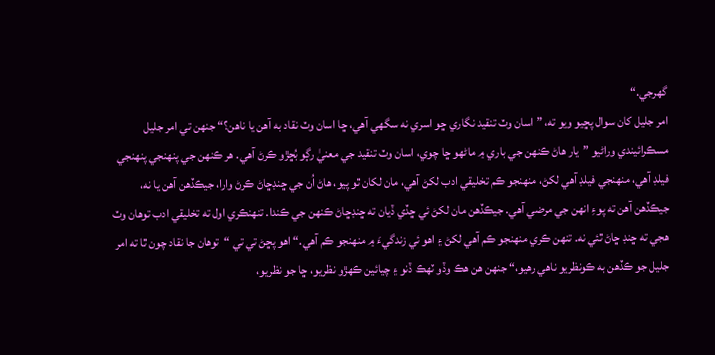گهرجي.“
امر جليل کان سوال پڇيو ويو ته، ”اسان وٽ تنقيد نگاري ڇو اسري نه سگهي آهي، ڇا اسان وٽ نقاد به آهن يا ناهن؟“ جنهن تي امر جليل مسڪرائيندي وراڻيو ”يار هاڻ ڪنهن جي باري ۾ ماڻهو ڇا چوي، اسان وٽ تنقيد جي معنيٰ رڳو بُڇڙو ڪرڻ آهي. هر ڪنهن جي پنهنجي پنهنجي فيلڊ آهي، منهنجي فيلڊ آهي لکڻ، منهنجو ڪم تخليقي ادب لکڻ آهي، مان لکان ٿو پيو، هاڻ اُن جي ڇنڊڇاڻ ڪرڻ وارا، جيڪڏهن آهن يا نه، جيڪڏهن آهن ته پوءِ انهن جي مرضي آهي. جيڪڏهن مان لکڻ ئي ڇڏي ڏيان ته ڇنڊڇاڻ ڪنهن جي ڪندا. تنهنڪري اول ته تخليقي ادب توهان وٽ هجي ته ڇنڊ ڇاڻ ٿئي نه. تنهن ڪري منهنجو ڪم آهي لکڻ ۽ اهو ئي زندگيءَ ۾ منهنجو ڪم آهي.“ اهو پڇڻ تي تي “توهان جا نقاد چون ٿا ته امر جليل جو ڪڏهن به ڪونظريو ناهي رهيو،“ جنهن هن هڪ وڏو ٽهڪ ڏنو ۽ چيائين ڪهڙو نظريو، ڇا جو نظريو،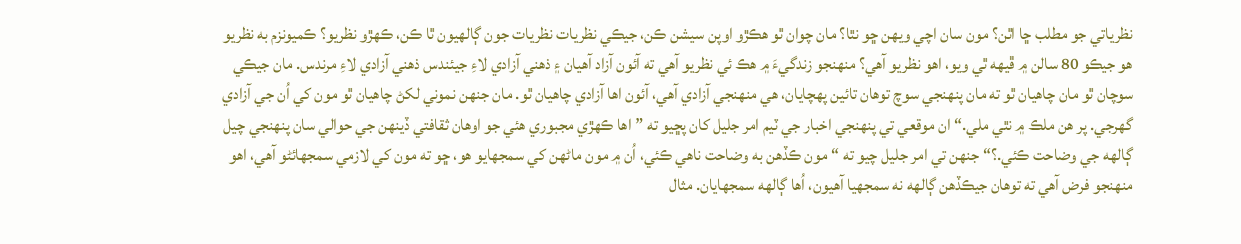نظرياتي جو مطلب ڇا اٿن؟ مون سان اچي ويهن ڇو نٿا؟ مان چوان ٿو هڪڙو اوپن سيشن ڪن، جيڪي نظريات نظريات جون ڳالهيون ٿا ڪن، ڪهڙو نظريو؟ ڪميونزم به نظريو هو جيڪو 80 سالن ۾ ڦيهه ٿي ويو، اهو نظريو آهي؟ منهنجو زندگيءَ ۾ هڪ ئي نظريو آهي ته آئون آزاد آهيان ۽ ذهني آزادي لاءِ جيئندس ذهني آزادي لاءِ مرندس. مان جيڪي سوچان ٿو مان چاهيان ٿو ته مان پنهنجي سوچ توهان تائين پهچايان، هي منهنجي آزادي آهي، آئون اها آزادي چاهيان ٿو. مان جنهن نموني لکڻ چاهيان ٿو مون کي اُن جي آزادي گهرجي. پر هن ملڪ ۾ نٿي ملي.“ ان موقعي تي پنهنجي اخبار جي ٽيم امر جليل کان پڇيو ته ”اها ڪهڙي مجبوري هئي جو اوهان ثقافتي ڏينهن جي حوالي سان پنهنجي چيل ڳالهه جي وضاحت ڪئي.؟“ جنهن تي امر جليل چيو ته “مون ڪڏهن به وضاحت ناهي ڪئي، اُن ۾ مون ماڻهن کي سمجهايو هو، ڇو ته مون کي لازمي سمجهائڻو آهي، اهو منهنجو فرض آهي ته توهان جيڪڏهن ڳالهه نه سمجهيا آهيون، اُها ڳالهه سمجهايان. مثال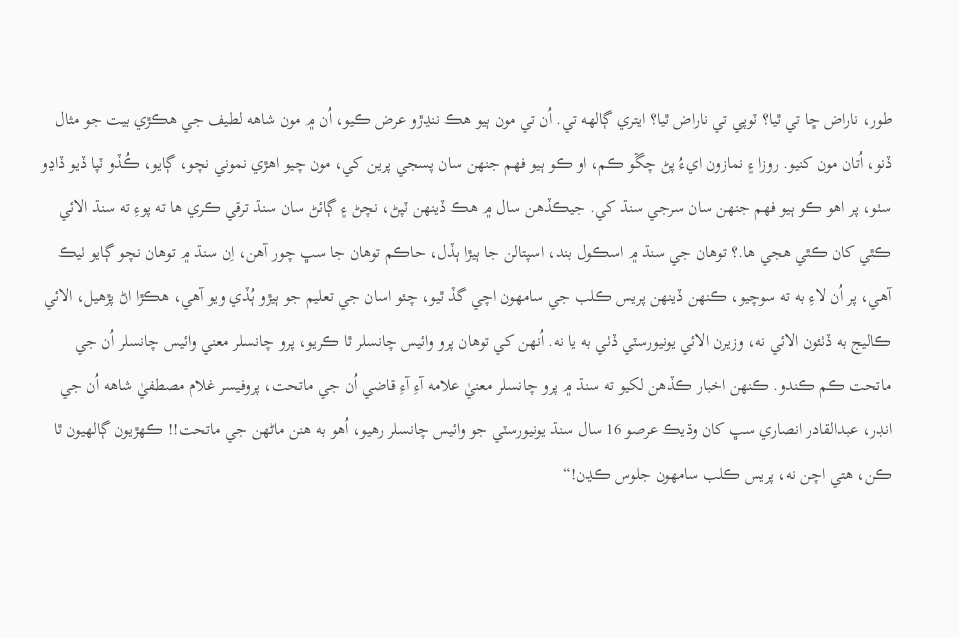طور، ناراض ڇا تي ٿيا؟ ٽوپي تي ناراض ٿيا؟ ايتري ڳالهه تي. اُن تي مون ٻيو هڪ ننڍڙو عرض ڪيو، اُن ۾ مون شاهه لطيف جي هڪڙي بيت جو مثال ڏنو، اُتان مون کنيو. روزا ۽ نمازون ايءُ پڻ چڱو ڪم، او ڪو ٻيو فهم جنهن سان پسجي پرين کي، مون چيو اهڙي نموني نچو، ڳايو، ڪُڏو ٽپا ڏيو ڏاڍو سٺو، پر اهو ڪو ٻيو فهم جنهن سان سرجي سنڌ کي. جيڪڏهن سال ۾ هڪ ڏينهن ٽپڻ، نچڻ ۽ ڳائڻ سان سنڌ ترقي ڪري ها ته پوءِ ته سنڌ الائي ڪٿي کان ڪٿي هجي ها.؟ توهان جي سنڌ ۾ اسڪول بند، اسپتالن جا ٻيڙا ٻڏل، حاڪم توهان جا سڀ چور آهن، اِن سنڌ ۾ توهان نچو ڳايو ٺيڪ آهي، پر اُن لاءِ به ته سوچيو، ڪنهن ڏينهن پريس ڪلب جي سامهون اچي گڏ ٿيو، چئو اسان جي تعليم جو ٻيڙو ٻُڏي ويو آهي، هڪڙا اڻ پڙهيل، الائي ڪاليج به ڏٺئون الائي نه، وزيرن الائي يونيورسٽي ڏٺي به يا نه. اُنهن کي توهان پرو وائيس چانسلر ٿا ڪريو، پرو چانسلر معني وائيس چانسلر اُن جي ماتحت ڪم ڪندو. ڪنهن اخبار ڪڏهن لکيو ته سنڌ ۾ پرو چانسلر معنيٰ علامه آءِ آءِ قاضي اُن جي ماتحت، پروفيسر غلام مصطفيٰ شاهه اُن جي انڊر، عبدالقادر انصاري سڀ کان وڌيڪ عرصو 16 سال سنڌ يونيورسٽي جو وائيس چانسلر رهيو، اُهو به هنن ماڻهن جي ماتحت!! ڪهڙيون ڳالهيون ٿا ڪن، هتي اچن نه، پريس ڪلب سامهون جلوس ڪڍن!“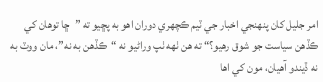امر جليل کان پنهنجي اخبار جي ٽيم ڪچهري دوران اهو به پڇيو ته ”ڇا توهان کي ڪڏهن سياست جو شوق رهيو؟“ ته هن ٺهه ٺپ وراڻيو نه “ڪڏهن به نه”، مان ووٽ به نه ڏيندو آهيان، مون کي اها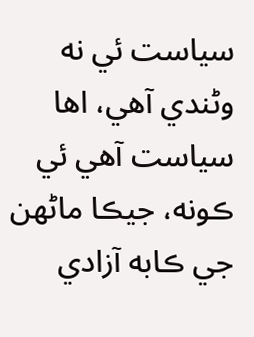سياست ئي نه وڻندي آهي، اها سياست آهي ئي ڪونه، جيڪا ماڻهن جي ڪابه آزادي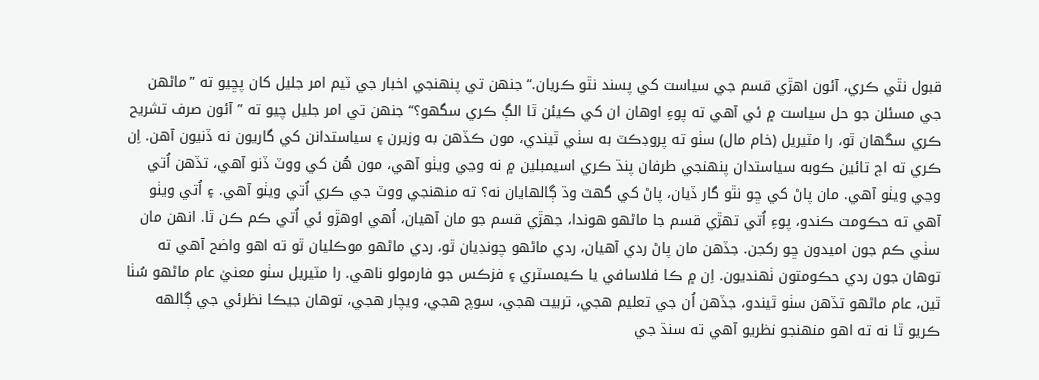قبول نٿي ڪري، آئون اهڙي قسم جي سياست کي پسند نٿو ڪريان.“ جنهن تي پنهنجي اخبار جي ٽيم امر جليل کان پڇيو ته ”ماڻهن جي مسئلن جو حل سياست ۾ ئي آهي ته پوءِ اوهان ان کي ڪيئن ٿا الڳ ڪري سگهو؟“ جنهن تي امر جليل چيو ته ”آئون صرف تشريح ڪري سگهان ٿو، را مٽيريل (خام مال) سٺو ته پروڊڪٽ به سٺي ٿيندي، مون ڪڏهن به وزيرن ۽ سياستدانن کي گاريون نه ڏنيون آهن. اِن ڪري ته اڄ تائين ڪوبه سياستدان پنهنجي طرفان پنڌ ڪري اسيمبلين ۾ نه وڃي ويٺو آهي، مون هُن کي ووٽ ڏنو آهي، تڏهن اُتي وڃي ويٺو آهي. مان پاڻ کي ڇو نٿو گار ڏيان، پاڻ کي گهٽ وڌ ڳالهايان نه؟ ته منهنجي ووٽ جي ڪري اُتي ويٺو آهي. ۽ اُتي ويٺو آهي ته حڪومت ڪندو، پوءِ اُتي تهڙي قسم جا ماڻهو هوندا، جهڙي قسم جو مان آهيان، اُهي اوهڙو ئي اُتي ڪم ڪن ٿا. انهن مان سٺي ڪم جون اميدون ڇو رکجن. جڏهن مان پاڻ ردي آهيان، ردي ماڻهو چونڊيان ٿو، ردي ماڻهو موڪليان ٿو ته اهو واضح آهي ته توهان جون ردي حڪومتون ٺهنديون. اِن ۾ ڪا فلاسافي يا ڪيمسٽري ۽ فزڪس جو فارمولو ناهي. را مٽيريل سٺو معنيٰ عام ماڻهو سُٺا ٿين، عام ماڻهو تڏهن سٺو ٿيندو، جڏهن اُن جي تعليم هجي، تربيت هجي، سوچ هجي، ويچار هجي، توهان جيڪا نظرئي جي ڳالهه ڪريو ٿا نه ته اهو منهنجو نظريو آهي ته سنڌ جي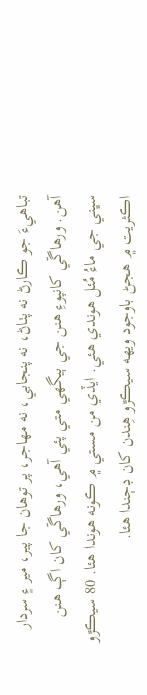تباهيءَ جو ڪارڻ نه پٺاڻ، نه پنجابي، نه مهاجر، پر توهان جا پير، مير ۽ سردار آهن. ورهاڱي کانپوءِ هنن جي ٻيگهي متي پئي آهي، ورهاڱي کان اڳ هنن سڀني جي ماءُ مُئل هوندي هئي. ايڏي من مستي ۾ ڪونه هوندا هئا. 80 سيڪڙو اڪثريت ۾ هجڻ باوجود ويهه سيڪڙو هِندن کان ڊڄندا هئا.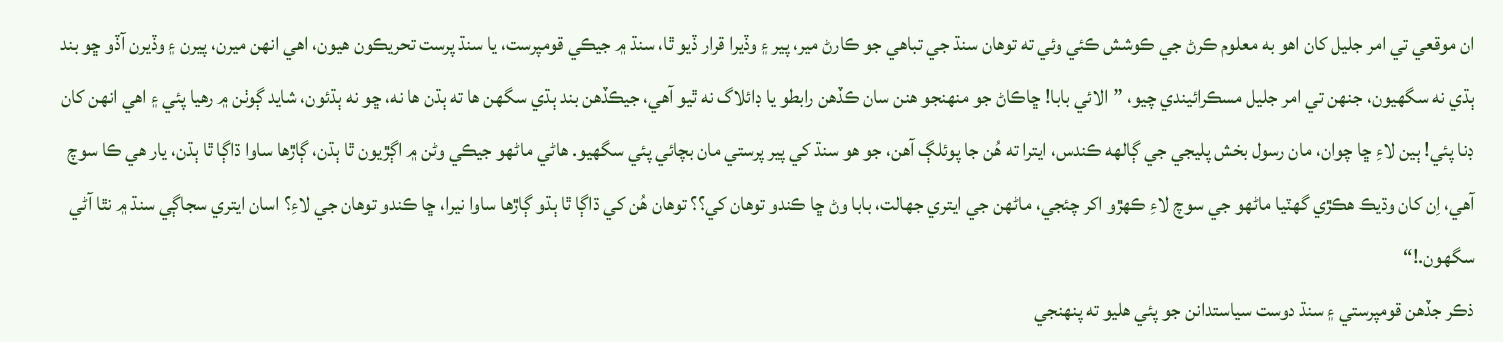ان موقعي تي امر جليل کان اهو به معلوم ڪرڻ جي ڪوشش ڪئي وئي ته توهان سنڌ جي تباهي جو ڪارڻ مير، پير ۽ وڏيرا قرار ڏيو ٿا، سنڌ ۾ جيڪي قومپرست، يا سنڌ پرست تحريڪون هيون، اهي انهن ميرن، پيرن ۽ وڏيرن آڏو ڇو بند ٻڌي نه سگهيون، جنهن تي امر جليل مسڪرائيندي چيو، ”الائي بابا! ڇاڪاڻ جو منهنجو هنن سان ڪڏهن رابطو يا ڊائلاگ نه ٿيو آهي، جيڪڏهن بند ٻڌي سگهن ها ته ٻڌن ها نه، ڇو نه ٻڌئون، شايد ڳوٺن ۾ رهيا پئي ۽ اهي انهن کان ڊنا پئي! ٻين لاءِ ڇا چوان، مان رسول بخش پليجي جي ڳالهه ڪندس، ايترا ته هُن جا پوئلڳ آهن، جو هو سنڌ کي پير پرستي مان بچائي پئي سگهيو. هاڻي ماڻهو جيڪي وڻن ۾ اڳڙيون ٿا ٻڌن، ڳاڙها ساوا ڌاڳا ٿا ٻڌن، يار هي ڪا سوچ آهي، اِن کان وڌيڪ هڪڙي گهٽيا ماڻهو جي سوچ لاءِ ڪهڙو اکر چئجي، ماڻهن جي ايتري جهالت، بابا وڻ ڇا ڪندو توهان کي؟؟ توهان هُن کي ڌاڳا ٿا ٻڌو ڳاڙها ساوا نيرا، ڇا ڪندو توهان جي لاءِ؟ اسان ايتري سجاڳي سنڌ ۾ نٿا آڻي سگهون.!“
ذڪر جڏهن قومپرستي ۽ سنڌ دوست سياستدانن جو پئي هليو ته پنهنجي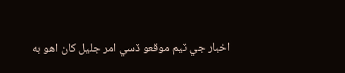اخبار جي ٽيم موقعو ڏسي امر جليل کان اهو به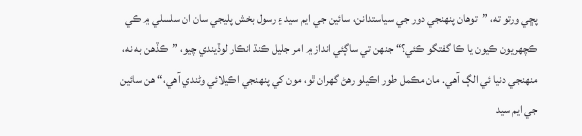پڇي ورتو ته، ”توهان پنهنجي دور جي سياستدانن، سائين جي ايم سيد ۽ رسول بخش پليجي سان ان سلسلي ۾ ڪي ڪچهريون ڪيون يا ڪا گفتگو ڪئي؟“ جنهن تي ساڳئي انداز ۾ امر جليل ڪنڌ انڪار لوڏيندي چيو، ”ڪڏهن به نه، منهنجي دنيا ئي الڳ آهي. مان مڪمل طور اڪيلو رهڻ گهران ٿو، مون کي پنهنجي اڪيلائي وڻندي آهي،“ هن سائين جي ايم سيد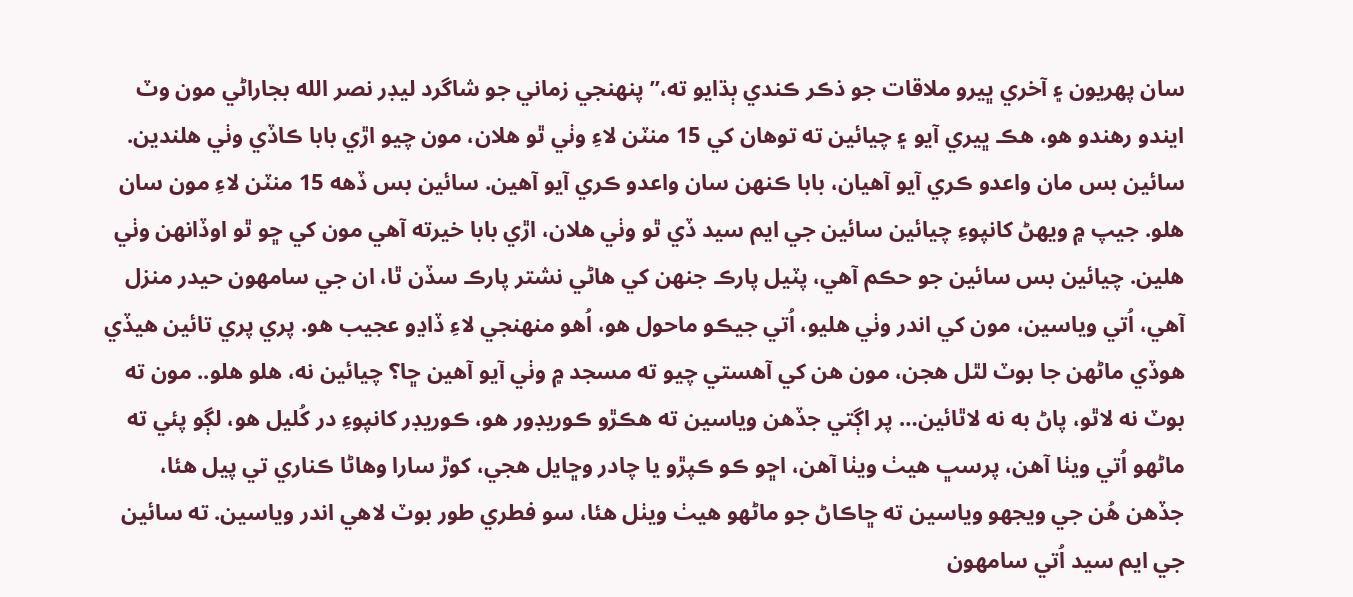سان پهريون ۽ آخري ڀيرو ملاقات جو ذڪر ڪندي ٻڌايو ته،” پنهنجي زماني جو شاگرد ليڊر نصر الله بجاراڻي مون وٽ ايندو رهندو هو، هڪ ڀيري آيو ۽ چيائين ته توهان کي 15 منٽن لاءِ وٺي ٿو هلان، مون چيو اڙي بابا ڪاڏي وٺي هلندين. سائين بس مان واعدو ڪري آيو آهيان، بابا ڪنهن سان واعدو ڪري آيو آهين. سائين بس ڏهه 15 منٽن لاءِ مون سان هلو. جيپ ۾ ويهڻ کانپوءِ چيائين سائين جي ايم سيد ڏي ٿو وٺي هلان، اڙي بابا خيرته آهي مون کي ڇو ٿو اوڏانهن وٺي هلين. چيائين بس سائين جو حڪم آهي، پٽيل پارڪ جنهن کي هاڻي نشتر پارڪ سڏن ٿا، ان جي سامهون حيدر منزل آهي، اُتي وياسين، مون کي اندر وٺي هليو، اُتي جيڪو ماحول هو، اُهو منهنجي لاءِ ڏاڍو عجيب هو. پري پري تائين هيڏي هوڏي ماڻهن جا بوٽ لٿل هجن، مون هن کي آهستي چيو ته مسجد ۾ وٺي آيو آهين ڇا؟ چيائين نه، هلو هلو.. مون ته بوٽ نه لاٿو، پاڻ به نه لاٿائين… پر اڳتي جڏهن وياسين ته هڪڙو ڪوريڊور هو، ڪوريڊر کانپوءِ در کُليل هو، لڳو پئي ته ماڻهو اُتي ويٺا آهن، پرسڀ هيٺ ويٺا آهن، اڇو ڪو ڪپڙو يا چادر وڇايل هجي، کوڙ سارا وهاڻا ڪناري تي پيل هئا، جڏهن هُن جي ويجهو وياسين ته ڇاڪاڻ جو ماڻهو هيٺ ويٺل هئا، سو فطري طور بوٽ لاهي اندر وياسين. ته سائين جي ايم سيد اُتي سامهون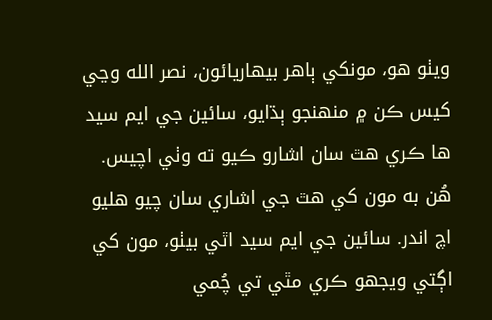ويٺو هو، مونکي ٻاهر بيهاريائون، نصر الله وڃي کيس ڪن ۾ منهنجو ٻڌايو، سائين جي ايم سيد ها ڪري هٿ سان اشارو ڪيو ته وٺي اچيس. هُن به مون کي هٿ جي اشاري سان چيو هليو اچ اندر. سائين جي ايم سيد اٿي بيٺو، مون کي اڳتي ويجهو ڪري مٿي تي چُمي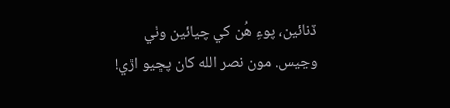ڏنائين، پوءِ هُن کي چيائين وٺي وڃيس. مون نصر الله کان پڇيو اڙي!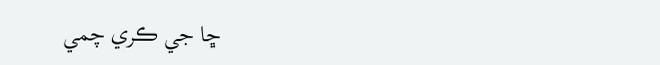ڇا جي ڪري چمي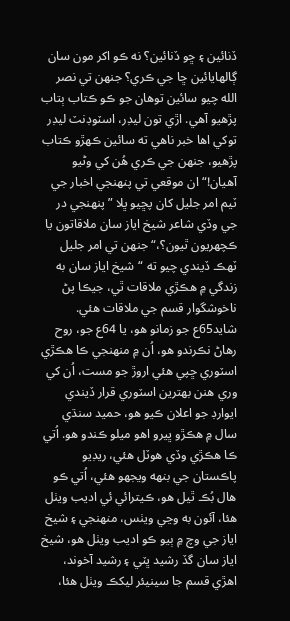ڏنائين ۽ ڇو ڏنائين؟ نه ڪو اکر مون سان ڳالهايائين ڇا جي ڪري؟ جنهن تي نصر الله چيو سائين توهان جو ڪو ڪتاب ٻتاب پڙهيو آهي. اڙي تون ليڊر، اسٽوڊنٽ ليڊر توکي اها خبر ناهي ته سائين ڪهڙو ڪتاب پڙهيو، جنهن جي ڪري هُن کي وڻيو آهيان!“ ان موقعي تي پنهنجي اخبار جي ٽيم امر جليل کان پڇيو ڀلا ”پنهنجي در جي وڏي شاعر شيخ اياز سان ملاقاتون يا ڪچهريون ٿيون؟،“ جنهن تي امر جليل ٽهڪ ڏيندي چيو ته “شيخ اياز سان به زندگي ۾ هڪڙي ملاقات ٿي، جيڪا پڻ ناخوشگوار قسم جي ملاقات هئي. شايد65ع جو زمانو هو، يا 64ع جو، روح رهاڻ نڪرندو هو، اُن ۾ منهنجي ڪا هڪڙي اسٽوري ڇپي هئي اروڙ جو مست، اُن کي وري هنن بهترين اسٽوري قرار ڏيندي ايوارڊ جو اعلان ڪيو هو، حميد سنڌي سال ۾ هڪڙو ڀيرو اهو ميلو ڪندو هو. اُتي ڪا هڪڙي وڏي هوٽل هئي، ريڊيو پاڪستان جي بنهه ويجهو هئي، اُتي ڪو هال بُڪ ٿيل هو، ڪيترائي ئي اديب ويٺل هئا، آئون به وڃي ويٺس، منهنجي ۽ شيخ اياز جي وچ ۾ ٻيو ڪو اديب ويٺل هو، شيخ اياز سان گڏ رشيد ڀٽي ۽ رشيد آخوند، اهڙي قسم جا سينيئر ليکڪ ويٺل هئا،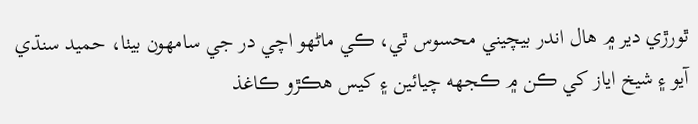ٿورڙي دير ۾ هال اندر بيچيني محسوس ٿي، ڪي ماڻهو اچي در جي سامهون بيٺا، حميد سنڌي آيو ۽ شيخ اياز کي ڪن ۾ ڪجهه چيائين ۽ کيس هڪڙو ڪاغذ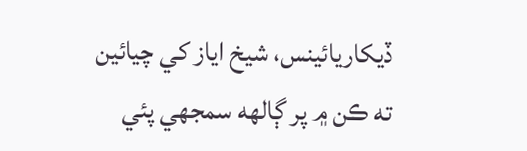ڏيکاريائينس، شيخ اياز کي چيائين ته ڪن ۾ پر ڳالهه سمجهي پئي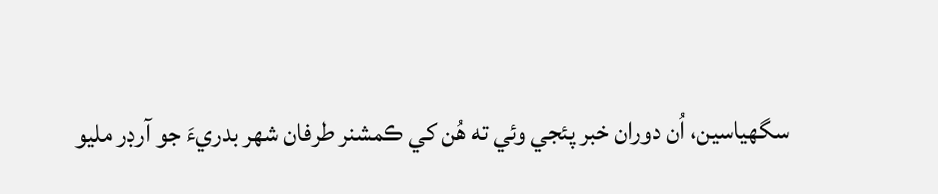سگهياسين، اُن دوران خبر پئجي وئي ته هُن کي ڪمشنر طرفان شهر بدريءَ جو آرڊر مليو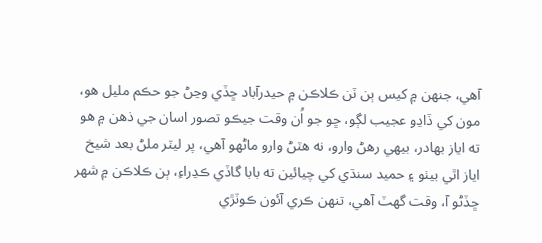آهي، جنهن ۾ کيس ٻن ٽن ڪلاڪن ۾ حيدرآباد ڇڏي وڃڻ جو حڪم مليل هو، مون کي ڏاڍو عجيب لڳو، ڇو جو اُن وقت جيڪو تصور اسان جي ذهن ۾ هو ته اياز بهادر، بيهي رهڻ وارو، نه هٽڻ وارو ماڻهو آهي، پر ليٽر ملڻ بعد شيخ اياز اٿي بيٺو ۽ حميد سنڌي کي چيائين ته بابا گاڏي ڪڍراءِ، ٻن ڪلاڪن ۾ شهر ڇڏڻو آ، وقت گهٽ آهي، تنهن ڪري آئون ڪوٽڙي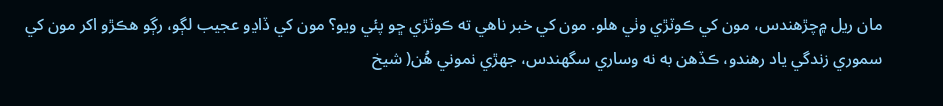مان ريل ۾چڙهندس، مون کي ڪوٽڙي وٺي هلو. مون کي خبر ناهي ته ڪوٽڙي ڇو پئي ويو؟ مون کي ڏاڍو عجيب لڳو، رڳو هڪڙو اکر مون کي سموري زندگي ياد رهندو، ڪڏهن به نه وساري سگهندس، جهڙي نموني هُن( شيخ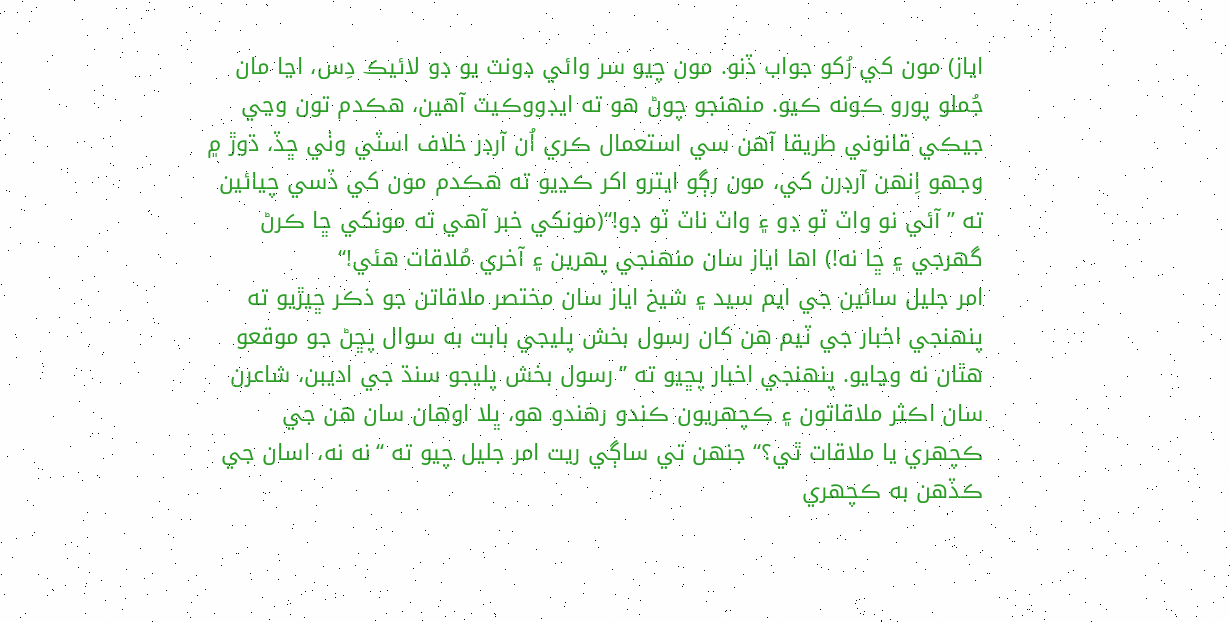اياز) مون کي رُکو جواب ڏنو. مون چيو سر وائي ڊونٽ يو ڊو لائيڪ دِس، اڃا مان جُملو پورو ڪونه ڪيو. منهنجو چوڻ هو ته ايڊووڪيٽ آهين، هڪدم تون وڃي جيڪي قانوني طريقا آهن سي استعمال ڪري اُن آرڊر خلاف اسٽي وٺي ڇڏ، ڌوڙ ۾ وجهو اِنهن آرڊرن کي، مون رڳو ايترو اکر ڪڍيو ته هڪدم مون کي ڏسي چيائين ته ”آئي نو واٽ ٽو ڊو ۽ واٽ ناٽ ٽو ڊو!“(مونکي خبر آهي ته مونکي ڇا ڪرڻ گهرجي ۽ ڇا نه!) اها اياز سان منهنجي پهرين ۽ آخري مُلاقات هئي!“
امر جليل سائين جي ايم سيد ۽ شيخ اياز سان مختصر ملاقاتن جو ذڪر ڇيڙيو ته پنهنجي اخبار جي ٽيم هن کان رسول بخش پليجي بابت به سوال پڇڻ جو موقعو هٿان نه وڃايو. پنهنجي اخبار پڇيو ته ”رسول بخش پليجو سنڌ جي اديبن، شاعرن سان اڪثر ملاقاتون ۽ ڪچهريون ڪندو رهندو هو، ڀلا اوهان سان هن جي ڪچهري يا ملاقات ٿي؟“ جنهن تي ساڳي ريت امر جليل چيو ته “نه نه، اسان جي ڪڏهن به ڪچهري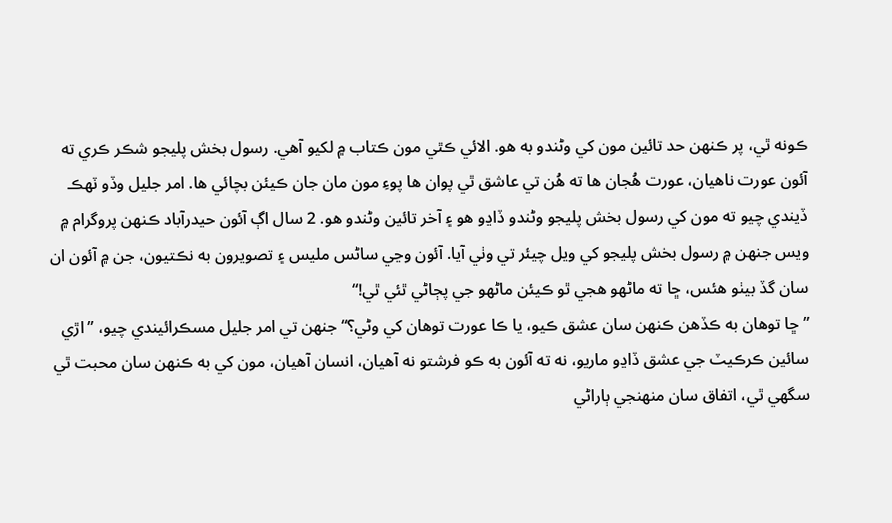ڪونه ٿي، پر ڪنهن حد تائين مون کي وڻندو به هو. الائي ڪٿي مون ڪتاب ۾ لکيو آهي. رسول بخش پليجو شڪر ڪري ته آئون عورت ناهيان، عورت هُجان ها ته هُن تي عاشق ٿي پوان ها پوءِ مون مان جان ڪيئن بچائي ها. امر جليل وڏو ٽهڪ ڏيندي چيو ته مون کي رسول بخش پليجو وڻندو ڏاڍو هو ۽ آخر تائين وڻندو هو. 2 سال اڳ آئون حيدرآباد ڪنهن پروگرام ۾ ويس جنهن ۾ رسول بخش پليجو کي ويل چيئر تي وٺي آيا. آئون وڃي ساڻس مليس ۽ تصويرون به نڪتيون، جن ۾ آئون ان سان گڏ بيٺو هئس، ڇا ته ماڻهو هجي ٿو ڪيئن ماڻهو جي پڄاڻي ٿئي ٿي!“
”ڇا توهان به ڪڏهن ڪنهن سان عشق ڪيو، يا ڪا عورت توهان کي وڻي؟“ جنهن تي امر جليل مسڪرائيندي چيو، ”اڙي سائين ڪرڪيٽ جي عشق ڏاڍو ماريو، نه ته آئون به ڪو فرشتو نه آهيان، انسان آهيان، مون کي به ڪنهن سان محبت ٿي سگهي ٿي، اتفاق سان منهنجي ٻاراڻي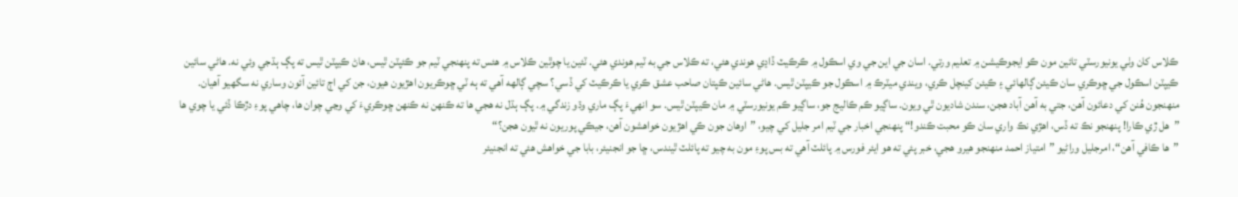ڪلاس کان وٺي يونيورسٽي تائين مون ڪو ايجوڪيشن ۾ تعليم ورتي. اسان جي اين جي وي اسڪول ۾ ڪرڪيٽ ڏاڍي هوندي هئي، ته ڪلاس جي به ٽيم هوندي هئي. ٽئين يا چوٿين ڪلاس ۾ هئس ته پنهنجي ٽيم جو ڪئپٽن ٿيس، هاڻ ڪيپٽن ٿيس ته پڳ ٻڌجي وئي نه. هاڻي سائين ڪيپٽن اسڪول جي ڇوڪري سان ڪيئن ڳالهائي ۽ ڪيئن کينچل ڪري، ويندي ميٽرڪ ۾ اسڪول جو ڪيپٽن ٿيس. هاڻي سائين ڪپتان صاحب عشق ڪري يا ڪرڪيٽ کي ڏسي؟ سچي ڳالهه آهي ته ٻه ٽي ڇوڪريون اهڙيون هيون، جن کي اڄ تائين آئون وساري نه سگهيو آهيان. منهنجون هُنن کي دعائون آهن، جتي به آهن آباد هجن، سندن شاديون ٿي ويون. ساڳيو ڪم ڪاليج جو، ساڳيو ڪم يونيورسٽي ۾ مان ڪيپٽن ٿيس. سو انهيءَ پڳ ماري وڌو زندگي ۾. پڳ ٻڌل نه هجي ها ته ڪنهن نه ڪنهن ڇوڪريءَ کي وڃي چوان ها، چاهي پوءِ دڙڪا ڏئي يا چوي ها ”هل ڙي ڪارا! پنهنجو نڪ ته ڏس، اهڙي نڪ واري سان ڪو محبت ڪندو!“ پنهنجي اخبار جي ٽيم امر جليل کي چيو، ”اوهان جون ڪي اهڙيون خواهشون آهن، جيڪي پوريون نه ٿيون هجن؟“
”ها ڪافي آهن“، امرجليل وراڻيو ”امتياز احمد منهنجو هيرو هجي، خبر پئي ته هو ايئر فورس ۾ پائلٽ آهي ته بس پوءِ مون به چيو ته پائلٽ ٿيندس، ڇا جو انجنيئر، بابا جي خواهش هئي ته انجنيئر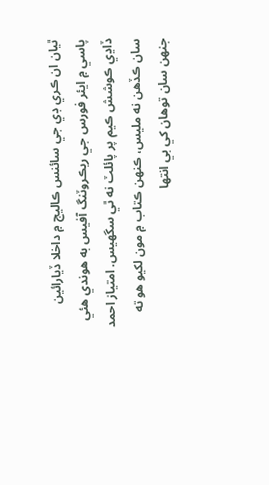ٿيان ان ڪري ڊي جي سائنس ڪاليج ۾ داخلا ڏيارائين پاسي ۾ ايئر فورس جي ريڪروٽنگ آفيس به هوندي هئي ڏاڍي ڪوشش ڪيم پر پائلٽ نه ٿي سگهيس. امتياز احمد سان ڪڏهن نه مليس، ڪنهن ڪتاب ۾ مون لکيو هو ته جنهن سان توهان کي بي انتها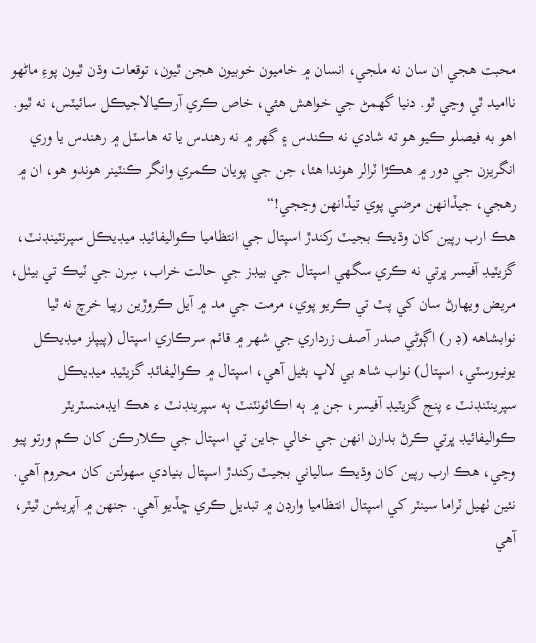محبت هجي ان سان نه ملجي، انسان ۾ خاميون خوبيون هجن ٿيون، توقعات وڌن ٿيون پوءِ ماڻهو نااميد ٿي وڃي ٿو. دنيا گهمڻ جي خواهش هئي، خاص ڪري آرڪيالاجيڪل سائيٽس، نه ٿيو. اهو به فيصلو ڪيو هو ته شادي نه ڪندس ۽ گهر ۾ نه رهندس يا ته هاسٽل ۾ رهندس يا وري انگريزن جي دور ۾ هڪڙا ٽرالر هوندا هئا، جن جي پويان ڪمري وانگر ڪنٽينر هوندو هو، ان ۾ رهجي، جيڏانهن مرضي پوي تيڏانهن وڃجي!“
هڪ ارب رپين کان وڌيڪ بجيٽ رکندڙ اسپتال جي انتظاميا ڪواليفائيڊ ميڊيڪل سپرنٽينڊنٽ، گزيٽيڊ آفيسر ڀرتي نه ڪري سگھي اسپتال جي بيڊز جي حالت خراب، سِرن جي ٽيڪ تي بيٺل، مريض ويهارڻ سان کي پٽ تي ڪريو پوي، مرمت جي مد ۾ آيل ڪروڙين رپيا خرچ نه ٿيا
نوابشاهه (ڊ ر) اڳوڻي صدر آصف زرداري جي شھر ۾ قائم سرڪاري اسپتال (پيپلز ميڊيڪل يونيورسٽي، اسپتال) نواب شاھ بي لاڀ بڻيل آهي، اسپتال ۾ ڪواليفائڊ گزيٽيڊ ميڊيڪل سپرينٽنڊنٽ ء پنج گزيٽيڊ آفيسر، جن ۾ ٻه اڪائونٽنٽ ٻه سپرينڊنٽ ء ھڪ ايڊمنسٽريٽر ڪواليفائيڊ ڀرتي ڪرڻ بدارن انھن جي خالي جاين تي اسپتال جي ڪلارڪن کان ڪم ورتو پيو وڃي، ھڪ ارب رپين کان وڌيڪ سالياني بجيٽ رکندڙ اسپتال بنيادي سھولتن کان محروم آھي. نئين ٺھيل ٽراما سينٽر کي اسپتال انتظاميا وارڊن ۾ تبديل ڪري ڇڏيو آھي. جنھن ۾ آپريشن ٿيٽر، آهي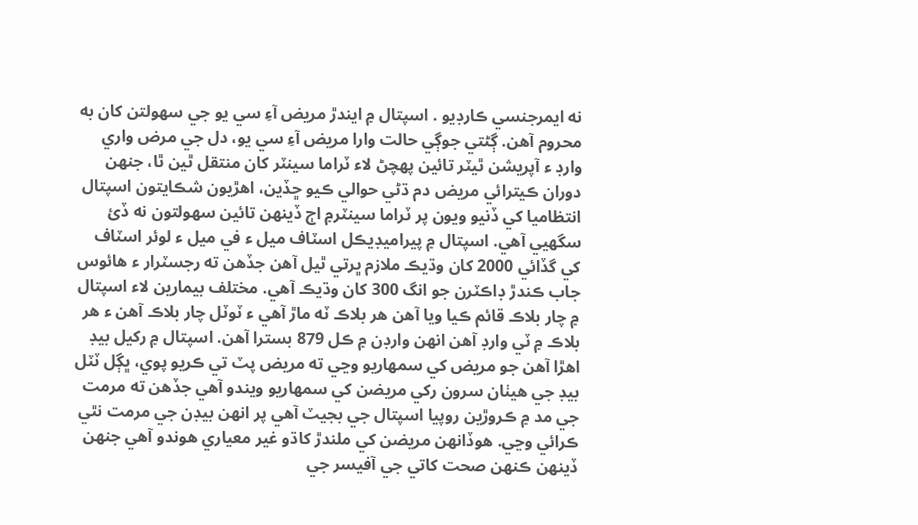نه ايمرجنسي ڪارڊيو . اسپتال ۾ ايندڙ مريض آءِ سي يو جي سھولتن کان به محروم آھن. ڳڻتي جوڳي حالت وارا مريض آءِ سي يو، دل جي مرض واري وارڊ ء آپريشن ٿيٽر تائين پھچڻ لاء ٽراما سينٽر کان منتقل ٿين ٿا، جنهن دوران ڪيترائي مريض دم ڌڻي حوالي ڪيو ڇڏين، اھڙيون شڪايتون اسپتال انتظاميا کي ڏنيو ويون پر ٽراما سينٽر۾ اڄ ڏينھن تائين سهولتون نه ڏئ سگھيي آهي. اسپتال ۾ پيراميڊيڪل اسٽاف ميل ء في ميل ء لوئر اسٽاف کي گڏائي 2000 کان وڌيڪ ملازم ڀرتي ٿيل آھن جڏھن ته رجسٽرار ء ھائوس جاب ڪندڙ ڊاڪٽرن جو انگ 300 کان وڌيڪ آھي. مختلف بيمارين لاء اسپتال ۾ چار بلاڪ قائم ڪيا ويا آھن ھر بلاڪ ٽه ماڙ آھي ء ٽوٽل چار بلاڪ آھن ء ھر بلاڪ ۾ ٽي وارڊ آھن انھن وارڊن ۾ ڪل 879 بسترا آھن. اسپتال ۾ رکيل بيڊ اھڙا آھن جو مريض کي سمھاريو وڃي ته مريض پٽ تي ڪريو پوي، ڀڳل ٽٽل بيڊ جي ھيٺان سرون رکي مريضن کي سمھاريو ويندو آھي جڏھن ته مرمت جي مد ۾ ڪروڙين روپيا اسپتال جي بجيٽ آھي پر انھن بيڊن جي مرمت نٿي ڪرائي وڃي. هوڏانهن مريضن کي ملندڙ کاڌو غير معياري ھوندو آھي جنھن ڏينھن ڪنھن صحت کاتي جي آفيسر جي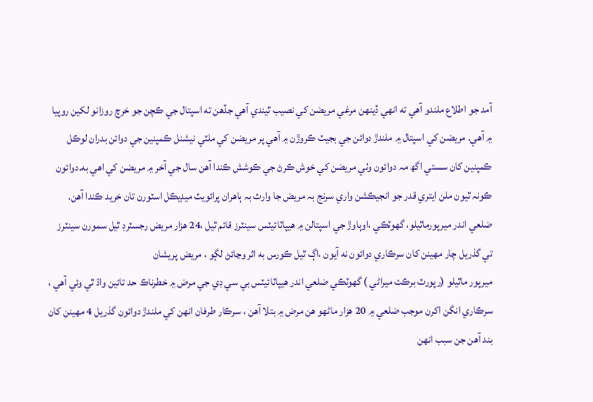آمد جو اطلاع ملندو آھي ته انھي ڏينھن مرغي مريضن کي نصيب ٿيندي آھي جڏھن ته اسپتال جي ڪچن جو خرچ روزانو لکين روپيا ۾ آھي. مريضن کي اسپتال ۾ ملندڙ دوائن جي بجيٽ ڪروڙن ۾ آھي پر مريضن کي ملٽي نيشنل ڪمپنين جي دوائن بدران لوڪل ڪمپنين کان سستي اگھ مہ دوائون وٺي مريضن کي خوش ڪرڻ جي ڪوشش ڪندا آھن سال جي آخر ۾ مريضن کي اھي به.دوائون ڪونہ ٿيون ملن ايتري قدر جو انجيڪشن واري سرنج بہ مريض جا وارث بہ ٻاھران پرائويٽ ميڊيڪل اسٽورن تان خريد ڪندا آھن.
ضلعي اندر ميرپورماٿيلو، گهوٽڪي ،اوٻاوڙ جي اسپتالن ۾ هيپاٽائيٽس سينٽرز قائم ٿيل ،24 هزار مريض رجسٽرڊ ٿيل سمورن سينٽرز تي گذريل چار مهينن کان سرڪاري دوائون نه آيون ،اڳ ٿيل ڪورس به اثر وڃائڻ لڳو ، مريض پريشان
ميرپور ماٿيلو (رپورٽ برڪت ميراڻي ) گھوٽڪي ضلعي اندر ھيپاٽائيٽس بي سي ڊي جي مرض ۾ خطرناڪ حد تائين واڌ ٿي وئي آهي ، سرڪاري انگن اکرن موجب ضلعي ۾ 20 هزار ماڻهو هن مرض ۾ بتلا آهن ، سرڪار طرفان انهن کي ملندڙ دوائون گذريل 4 مهينن کان بند آهن جن سبب انهن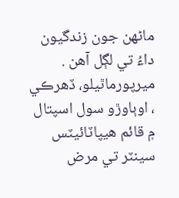ماڻهن جون زندگيون داءُ تي لڳل آهن . ميرپورماٿيلو، ڏھرڪي ، اوٻاوڙو سول اسپتال ۾ قائم ھيپاٽائيٽس سينٽر تي مرض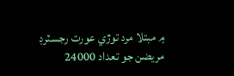۾ مبتلا مرد توڙي عورت رجسٽرڊ مريضن جو تعداد 24000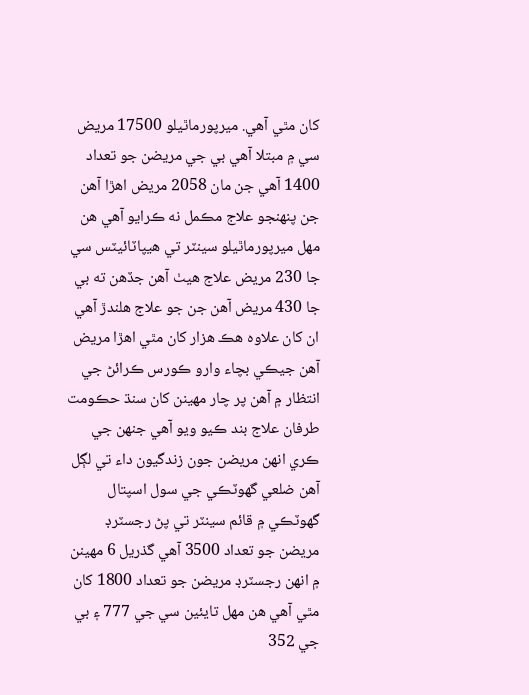کان مٿي آھي. ميرپورماٿيلو 17500 مريض سي ۾ مبتلا آھي بي جي مريضن جو تعداد 1400 آھي جن مان 2058 مريض اھڙا آھن جن پنھنجو علاج مڪمل نه ڪرايو آھي ھن مھل ميرپورماٿيلو سينٽر تي ھيپاٽائيٽس سي جا 230 مريض علاج ھيٺ آھن جڏھن ته بي جا 430 مريض آھن جن جو علاج ھلندڙ آھي ان کان علاوه ھڪ ھزار کان مٿي اھڙا مريض آھن جيڪي بچاء وارو ڪورس ڪرائڻ جي انتظار ۾ آھن پر چار مھينن کان سنڌ حڪومت طرفان علاج بند ڪيو ويو آھي جنھن جي ڪري انھن مريضن جون زندگيون داء تي لڳل آھن ضلعي گھوٽڪي جي سول اسپتال گھوٽڪي ۾ قائم سينٽر تي پڻ رجسٽرڊ مريضن جو تعداد 3500 آھي گذريل 6 مھينن ۾ انھن رجسٽرڊ مريضن جو تعداد 1800 کان مٿي آھي ھن مھل تايئين سي جي 777 ۽ بي جي 352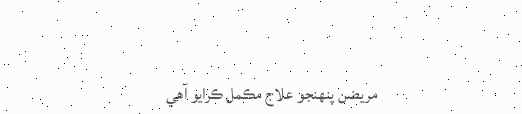مريضن پنھنجو علاج مڪمل ڪرايو آھي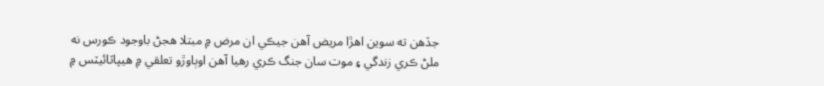جڏھن ته سوين اھڙا مريض آھن جيڪي ان مرض ۾ مبتلا ھجڻ باوجود ڪورس نه ملڻ ڪري زندگي ۽ موت سان جنگ ڪري رھيا آھن اوٻاوڙو تعلقي ۾ ھيپاٽائيٽس ۾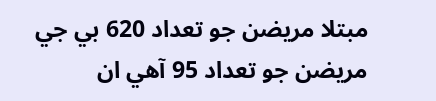مبتلا مريضن جو تعداد 620 بي جي مريضن جو تعداد 95 آھي ان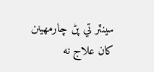سينٽر تي پڻ چارمھينن کان علاج نه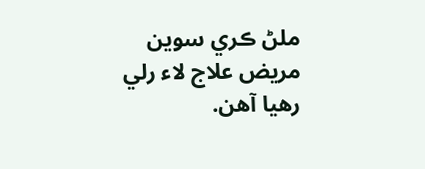ملڻ ڪري سوين مريض علاج لاء رلي رھيا آھن.